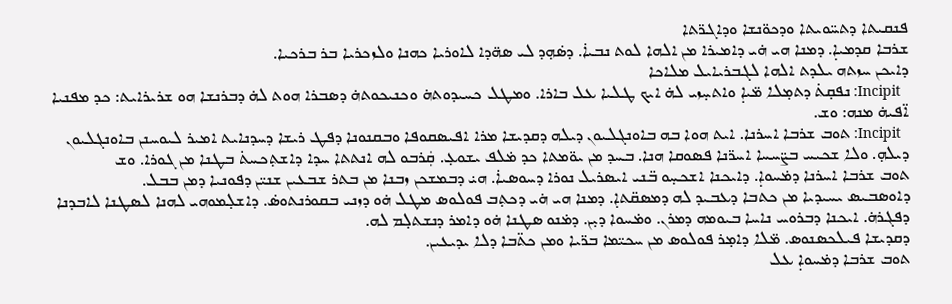ܦܢܩܝܬܐ ܕܬܚ̈ܘܝܬܐ ܘܕܟܘ̈ܢܫܐ ܘܕܐܓܪ̈ܬܐ
ܫܪܒܐ ܩܕܡܝܐ̣. ܕܡܢܐ ܗܝ ܗ̇ܝ ܕܐܡܝܪܐ ܡܢ ܐܠܗܐ ܠܘܬ ܢܒܝܐ̇. ܕܣ̇ܗ̣ܕ ܠܝ ܣܗ̈ܕܐ ܠܐܘܪܝܐ ܟܗܢܐ ܘܠܙܟܪܝܐ ܒܪ ܒܪܟܝܐ.
ܕܐܝܟܢ ܚܙܬܗ ܝܠܕܬ ܐܠܗܐ ܠܓܒܪܝܐܝܠ ܡܠܐܟܐ
  Incipit: ܢܦܩ̣ܬ̇ ܕܬܡ̣ܠܐ ܡ̈ܝܐ̣ ܘܐܬܚ̣ܙܝ ܠܗ̇ ܐܝܟ ܛܠܝܐ ܥܠ ܒܐܪܐ. ܘܡܛܠ ܟܚܝܕܘܬܗ̇ ܘܟܢܝܟܘܬܗ̇ ܕܣܒܪܐ ܗܘܬ ܠܗ̇ ܕܒܪܢܫܐ ܗܘ ܫܪܝܪܐܝܬ: ܟܕ ܡܦܢܝܐ ܐ̈ܦܝܗ̇ ܡܢܗ: ܘܫ.
  Incipit: ܬܘܒ ܫܪܒܐ ܐܚܪܢܐ. ܐܝܬ ܗܘܐ ܒܗ ܒܐܘܢܓܠܝܘܢ ܕܝܠܗ ܕܩܕܝܫܐ ܡܪܐ ܐܦܝܣܩܘܦܐ ܘܒܩܢܘܢܐ ܕܦܛ ܪܝܫܐ ܕܚܕܢܐܝܬ ܐܡܝܪ ܠܝܘܚܢܢ ܒܐܘܢܓܠܝܘܢ ܕܝܠܗ̣. ܘܠܐ ܫܟܝܚ ܒܨ̈ܚܚܐ ܐܚܪ̈ܢܐ ܦܣܘܩܐ ܗܢܐ. ܒܚܕ ܡܢ ܝܘ̈ܡܬܐ ܟܕ ܡ̇ܠܦ ܝܫܘܥ̣. ܩܲܪܒܘ ܠܗ ܐܢܬܬܐ ܚܕܐ ܕܐܫܬ̣ܟܚܬ̇ ܒܛܢܐ ܡܢ ܓܘܪܐ. ܘܫ
ܬܘܒ ܫܪܒܐ ܐܚܪܢܐ ܕܡ̇ܚܘܐ̣. ܕܐܝܟܢܐ ܐܫܟܚ̣ܘ ܒ̈ܢܝ ܐܝܣܪܝܠ ܢܘܪܐ ܕܚܘܣܝܐ̇. ܗܝ̇ ܕܒܡܫܟܢ ܙܒܢܐ ܡܢ ܒܬܪ ܫܒܥܝܢ ܫܢܝ̈ܢ ܕܦܘܢܝܐ ܕܡܢ ܒܒܠ.
ܕܐܘܣܒܝܣ ܝܚܝܕܝܐ ܡܢ ܟܬܒܐ ܕܥܒܝܕ ܠܗ ܕܡܣܩ̈ܬܐ̣. ܕܡܢܐ ܗܝ ܗ̇ܝ ܕܟܬ̣ܒ ܦܘܠܘܣ ܡܛܠ ܗ̇ܘ ܕܙܢܝ ܒܩܘܪܢܬܘܣ̇. ܕܐܫܠ̣ܡܘܗܝ ܠܗܢܐ ܠܣܛܢܐ ܠܐܒܕܢܐ ܕܦܓܪܗ̇. ܐܝܟܢܐ ܕܒܪܘܚ ܢܐܚܐ ܒܝܘܡܗ ܕܡܪܢ. ܘܡ̇ܚܘܐ ܕܝ̣ܢ. ܕܡ̇ܢܘ ܣܛܢܐ ܗ̇ܘ ܕܐܡܪ ܕܢܫܬܠ̣ܡ ܠܗ.
ܕܩܕܝܫܐ ܦܝܠܟܣܢܘܣ. ܡ̈ܠܐ ܕܐܡ̣ܪ ܦܘܠܘܣ ܡܢ ܚܟܝ̈ܡܐ ܒܪ̈ܝܐ ܘܡܢ ܟܬ̈ܒܐ ܕܠܐ ܝܕܝܥܝܢ.
ܬܘܒ ܫܪܒܐ ܕܡ̇ܚܘܐ̣ ܥܠ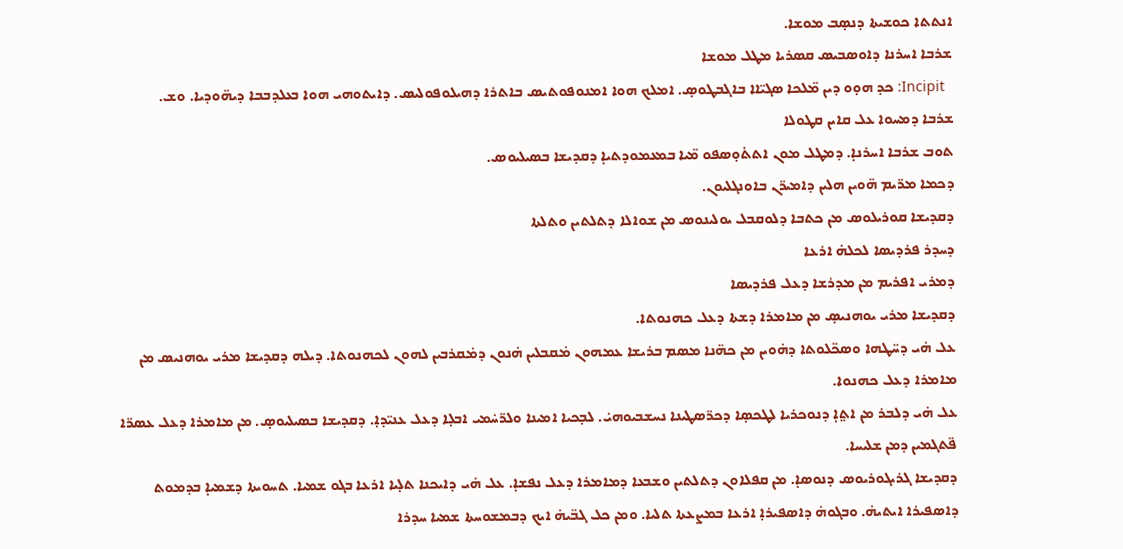ܐܢܬܬܐ ܟܘܫܝܬܐ ܕܢܣ̣ܒ ܡܘܫܐ.
ܫܪܒܐ ܐܚܪܢܐ ܕܐܘܣܒܝܣ ܩܣܪܝܐ ܡܛܠ ܡܘܫܐ
  Incipit: ܟܕ ܗܘ̣ܘ ܕܝܢ ܡ̈ܠܟܐ ܣܓܝ̈ܐܐ ܒܐܓܒܛܘܣ̣. ܐܡܠܟ ܗܘܐ ܐܡܢܘܦܘܬܝܣ ܒܐܬܪܐ ܕܗܝܠܘܦܘܠܝܣ. ܕܐܝܬܘܗܝ ܗܘܐ ܒܥܠܕܒܒܐ ܕܝܗ̈ܘܕܝܐ. ܘܫ.
ܫܪܒܐ ܕܡܚܘܐ ܥܠ ܩܐܝܢ ܩܛܘܠܐ
ܬܘܒ ܫܪܒܐ ܐܚܪܢܐ̣. ܕܡܛܠ ܡܘܢ ܐܬܬ̇ܘ̣ܣܦܘ ܡ̈ܝܐ ܒܡܥܡܘܕܬܝܐ̣ ܕܩܕܝܫܐ ܒܣܝܠܝܘܣ.
ܕܟܡܐ ܡܪ̈ܝܡ ܗ̈ܘܝܢ ܗܠܝܢ ܕܐܡܝܪ̈ܢ ܒܐܘܢܓܠܝܘܢ.
ܕܩܕܝܫܐ ܩܘܪܝܠܘܣ ܡܢ ܟܬܒܐ ܕܠܘܩܒܠ ܝܘܠܝܢܘܣ ܡܢ ܫܘܐܠܐ ܕܬܠܬܝܢ ܘܬܠܬܐ
ܕܚܕܪ ܦܪܕܝܣܐ ܠܟܠܗ̇ ܐܪܥܐ
ܕܡܪܝ ܐܦܪܝܡ ܡܢ ܡܕܪܫܐ ܕܥܠ ܦܪܕܝܣܐ
ܕܩܕܝܫܐ ܡܪܝ ܝܘܗܢܝܣ̣ ܡܢ ܡܐܡܪܐ ܕܫܬܐ ܕܥܠ ܟܗܢܘܬܐ.
ܥܠ ܗ̇ܝ ܕܚ̈ܛܗܐ ܘܣܟ̈ܠܘܬܐ ܕܗ̇ܘܝܢ ܡܢ ܟܗ̈ܢܐ ܡܣܡ ܒܪܝܫܐ ܥܡܗܘܢ ܡ̇ܩܒܠܝܢ ܗ̇ܢܘܢ ܕܡ̇ܩܪܒܝܢ ܠܗܘܢ ܠܟܗܢܘܬܐ. ܕܝܠܗ ܕܩܕܝܫܐ ܡܪܝ ܝܘܗܢܝܣ ܡܢ ܡܐܡܪܐ ܕܥܠ ܟܗܢܘܐ.
ܥܠ ܗ̇ܝ ܕܠܒܪ ܡܢ ܐܬ݀ܐ̣ ܕܢܘܟܪܝܐ ܠܛܟܣ̣ܐ ܕܟܪ̈ܣܛܝܢܐ ܢܚܫܒܝܘܗܝ̇. ܠܒ̣ܟܝܐ ܐܡܝܢܐ ܘܠܪ̈ܚ̇ܡܝ ܐܒܠ̣ܐ ܕܥܠ ܥܢܝ̈ܕܐ̣. ܕܩܕܝܫܐ ܒܣܝܠܝܘܣ̣. ܡܢ ܡܐܡܪܐ ܕܥܠ ܥܣܪ̈ܐ ܦ̈ܬܓܡܝܢ ܕܡܢ ܫܠܝܚܐ.
ܕܩܕܝܫܐ ܓܪܝܓܘܪܝܘܣ ܕܢܘܣܐ̣. ܡܢ ܩܦܠܐܘܢ ܕܬܠܬܝܢ ܘܫܒܥܐ ܕܡܐܡܪܐ ܕܥܠ ܢܦܫܐ̣. ܥܠ ܗ̇ܝ ܕܐܝܟܢܐ ܬܠ̣ܝܐ ܐܪܥܐ ܒܓܘ ܫܡܝܐ. ܬܚܘܝܬܐ ܕܫܡܝܐ̣ ܒܕܡܘܬ ܕܐܣܦܝܪܐ ܐܝܬܝܗ̇. ܘܒܓܘܗ̇ ܕܐܣܦܝܪܐ̣ ܐܪܥܐ ܒܡܨܥܬܐ ܬܠܝܐ. ܘܡܢ ܟܠ ܓܒ̈ܝܗ̇ ܐܝܟ ܕܒܡܫܘܚܬܐ ܫܡܝܐ ܚܕܪܐ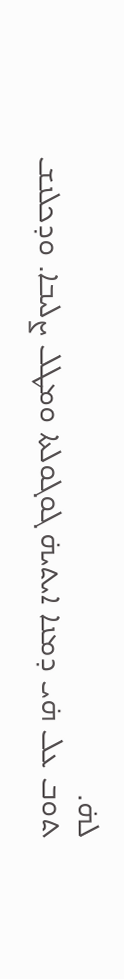ܠܗ̇.
ܬܘܒ ܥܠ ܗ̇ܝ ܕܡܢܐ ܐܝܬܝܗ̇ ܓܘܓܘܠܬܐ ܘܡܛܠ ܨܠܝܒܐ. ܘܕܟܠܢܫ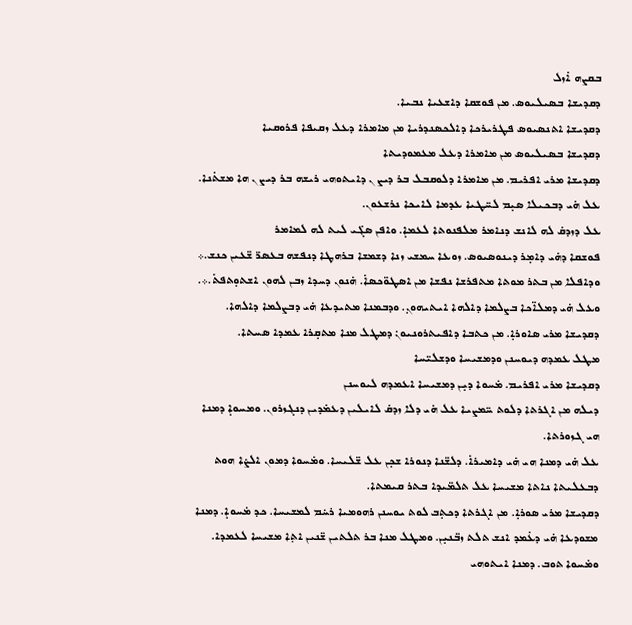ܒܩܨܗ ܐ̇ܙܠ
ܕܩܕܝܫܐ ܒܣܝܠܝܘܣ. ܡܢ ܦܘܫܩܐ ܕܐܫܥܝܐ ܢܒܝܐ.
ܕܩܕܝܫܐ ܐܬܢܣܝܘܣ ܦܛܪܝܪܟܐ ܕܐܠܟܣܢܕܪܝܐ ܡܢ ܡܐܡܪܐ ܕܥܠ ܙܩܝܦܐ ܦܪܘܩܝܐ
ܕܩܕܝܫܐ ܒܣܝܠܝܘܣ ܡܢ ܡܐܡܪܐ ܕܥܠ ܡܥܡܘܕܝܬܐ
ܕܩܕܝܫܐ ܡܪܝ ܐܦܪܝܡ. ܡܢ ܡܐܡܪܐ ܕܠܘܩܒܠ ܒܪ ܕܝܨܢ ܕܐܝܬܘܗܝ ܪܝܫܗ ܒܪ ܕܝܨܢ ܗܐ ܡܫܬ̇ܢܐ.
ܥܠ ܗ̇ܝ ܕܒܟܝܠܐ ܣܝ̣ܡ ܠܚ̈ܛܝܐ ܥܕܡܐ ܠܐܝܟܐ ܢܪܫܥܘܢ.
ܥܠ ܕܙܕܩ̇ ܠܗ ܠܐܢܫ ܕܢܐܡܪ ܡܠܦܢܘܬܐ ܠܥܡܐ̣. ܘܐܦܢ ܣܓ̇ܝ ܠܝܬ ܠܗ ܠܡܐܡܪ
ܦܘܫܩܐ ܕܗ̇ܝ ܕܐܡ̣ܪ ܕܝܢܘܣܝܘܣ. ܙܘܥܐ ܚܡܫܝ ܙܢܐ ܕܫܡܫܐ ܒܪܗܛܐ ܕܢܦܫܗ ܒܥܣܪ̈ ܫ̈ܥܝܢ ܟܢܫ.܀ ܘܕܐܦܠܐ ܡܢ ܒܬܪ ܡܘܬܐ ܡܬܦܪܫܐ ܢܦܫܐ ܡܢ ܐܣܛܘ̈ܟܣܐ̇. ܗ̇ܢܘܢ ܕܚܕܐ ܙܒܢ ܠܗܘܢ ܐܫܬܘ̣ܬܦܬ̇.܀. ܘܥܠ ܗ̇ܝ ܕܡܠܐ̈ܟܐ ܒܨܠܡܐ ܕܐܠܗܐ ܐܝܬܝܗܘܢ̣. ܘܕܒܡܢܐ ܡܬܝܕܥܐ ܗ̇ܝ ܕܒܨܠܡܐ ܕܐܠܗܐ.
ܕܩܕܝܫܐ ܡܪܝ ܣܐܘܪܐ̣. ܡܢ ܟܬܒܐ ܕܐܦܝܬܪܘܢܝܘܢ̇ ܕܡܛܠ ܡܢܐ ܡܬܩ̣ܪܐ ܥܡܕܐ ܣܚܬܐ.
ܡܛܠ ܥܡܕܗ ܕܝܘܚܢܢ ܘܕܡܫܝܚܐ ܘܕܫܠܝ̈ܚܐ
ܕܩܕܝܫܐ ܡܪܝ ܐܦܪܝܡ. ܡ̇ܚܘܐ ܕܝ̣ܢ ܕܡܫܝܚܐ ܐܥܡܕܗ ܠܝܘܚܢܢ
ܕܝܠܗ ܡܢ ܐܓܪܬܐ ܕܠܘܬ ܚ̈ܡܨܝܐ ܥܠ ܗ̇ܝ ܕܠܐ ܙܕܩ̇ ܠܐܝܠܝܢ ܕܥܡ̇ܕܝܢ ܕܢܓܙܪܘܢ. ܘܡܚܘܐ̣ ܕܡܢܐ ܗܝ ܓܙܘܪܬܐ.
ܥܠ ܗ̇ܝ ܕܡܢܐ ܗܝ ܗ̇ܝ ܕܐܡܝܪܐ̇. ܕܠܫ̈ܢܐ ܕܢܘܪܐ ܫܟ̣ܢ ܥܠ ܫ̈ܠܝܚܐ. ܘܡ̇ܚܘܐ ܕܡܘܢ ܐܠܨ̇ܐ ܗܘܬ ܕܒܥܠܝܬܐ ܢܐܬܐ ܡܫܝܚܐ ܥܠ ܬܠܡ̈ܝܕܐ ܒܬܪ ܩܝܡܬܐ.
ܕܩܕܝܫܐ ܡܪܝ ܣܘܪܐ̣. ܡܢ ܐܓܪܬܐ ܕܟܬ̣ܒ ܠܘܬ ܝܘܚܢܢ ܪܗܘܡܝܐ ܪܚ̇ܡ ܠܡܫܝܚܐ. ܟܕ ܡ̇ܚܘܐ̣. ܕܡܢܐ ܡܫܘܕܥܐ ܗ̇ܝ ܕܥ̇ܡܕ ܐܢܫ ܬܠܬ ܙܒ̈ܢܝ̣ܢ. ܘܡܛܠ ܡܢܐ ܒܪ ܬܠܬܝܢ ܫ̈ܢܝܢ ܐܬ݂ܐ ܡܫܝܚܐ ܠܥܡܕܐ. ܘܡ̇ܚܘܐ ܬܘܒ. ܕܡܢܐ ܐܝܬܘܗܝ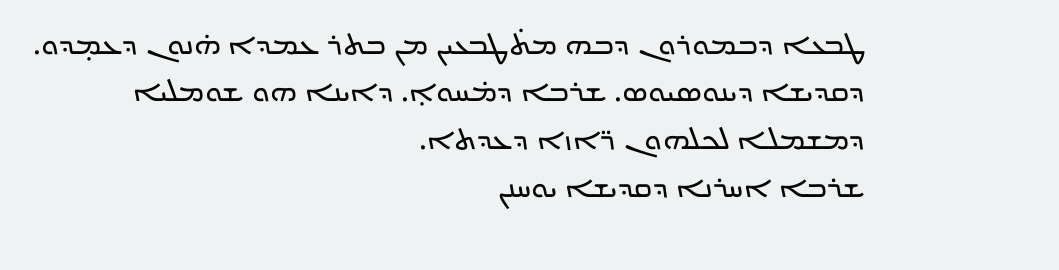ܛܒܥܐ ܕܒܡܘܪܘܢ ܕܒܗ ܡܬ̇ܛܒܥܝܢ ܡܢ ܒܬܪ ܥܡܕܐ ܗ̇ܢܘܢ ܕܥܡ̣ܕܘ.
ܕܩܕܝܫܐ ܕܝܢܘܣܝܘܣ. ܫܪܒܐ ܕܡ̇ܚܘܐ̣. ܕܐܝܢܐ ܗܘ ܫܘܡܠܝܐ ܕܡܫܡܠܐ ܠܟܠܗܘܢ ܪ̈ܐܙܐ ܕܥܕܬܐ.
ܫܪܒܐ ܐܚܪܢܐ ܕܩܕܝܫܐ ܝܘܚܢܢ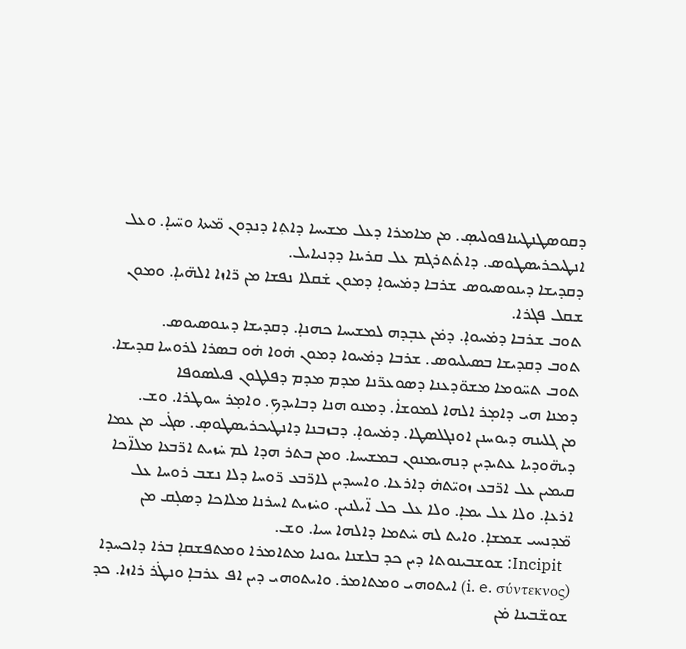ܕܩܘܣܛܢܛܝܢܐܦܘܠܝܣ̣. ܡܢ ܡܐܡܪܐ ܕܥܠ ܡܫܝܚܐ ܕܐܬ݂ܐ ܕܢܕܘܢ ܡ̈ܝܬܐ ܘܚ̈ܝܐ̣. ܘܥܠ ܐܢܛܝܟܪܝܣܛܘܣ. ܕܐܬ̇ܬܪܓܡ ܥܠ ܩܪܝܢܐ ܕܕܢܝܐܝܠ.
ܕܩܕܝܫܐ ܕܝܢܘܣܝܘܣ ܫܪܒܐ ܕܡ̇ܚܘܐ̣ ܕܡܘܢ ܫ̇ܩܠܐ ܢܦܫܐ ܡܢ ܪ̈ܐܙܐ ܐܠܗ̈ܝܐ̣. ܘܡܘܢ ܫܩܠ ܦܓܪܐ.
ܬܘܒ ܫܪܒܐ ܕܡ̇ܚܘܐ̣. ܕܡ̇ܢ ܥܒ̣ܕܗ ܠܡܫܝܚܐ ܟܗܢܐ̣. ܕܩܕܝܫܐ ܕܝܢܘܣܝܘܣ.
ܬܘܒ ܕܩܕܝܫܐ ܒܣܝܠܝܘܣ. ܫܪܒܐ ܕܡ̇ܚܘܐ ܕܡܘܢ ܗ̇ܘܐ ܗ̇ܘ ܒܣܪܐ ܠܪܘܚܐ ܩܕܝܫܐ.
ܬܘܒ ܬܚ̈ܘܡܐ ܡܫܘ̈ܕܥܢܐ ܕܣܘܥܪ̈ܢܐ ܡܕܡ ܡܕܡ ܕܦܠܛܘܢ ܦܝܠܣܘܦܐ
ܕܡܢܐ ܗܝ ܕܐܡ̣ܪ ܐܠܗܐ ܠܡܘܫܐ̇. ܕܡܢܘ ܗܢܐ ܕܒܐܝܕܟ݂. ܘܐܡ̣ܪ ܚܘܛܪܐ. ܘܫ.
ܡܢ ܓܠܝܢܗ ܕܝܘܚܢܢ ܐܘܢܓܠܣܛܐ. ܕܡ̇ܚܘܐ̣. ܕܒܙܒܢܐ ܕܐܢܛܝܟܪܝܣܛܘܣ̣. ܣܓ̇ܝ ܡܢ ܥܡܐ ܕܝܗ̈ܘܕܝܐ ܥܬܝܕܝܢ ܕܢܗܝܡܢܘܢ ܒܡܫܝܚܐ. ܘܡܢ ܒܬܪ ܗܕܐ ܠܡ ܚ̇ܙܝܬ ܐܪ̈ܒܥܐ ܡܠܐ̈ܟܐ ܩܝܡܝܢ ܥܠ ܐܪ̈ܒܥ ܙܘܝ̈ܬܗ̇ ܕܐܪܥܐ. ܘܐܚܝܕܝܢ ܠܐܪ̈ܒܥ ܪ̈ܘܚܐ ܕܠܐ ܢܫܒ ܪܘܚܐ ܥܠ ܐܪܥܐ̣. ܘܠܐ ܥܠ ܝܡܐ̣. ܘܠܐ ܥܠ ܟܠ ܐ̈ܝܠܢܝܢ. ܘܚ̇ܙܝܬ ܐܚܪܢܐ ܡܠܐܟܐ ܕܣܠ̣ܩ ܡܢ ܡ̈ܕܢܚܝ ܫܡܫܐ̣. ܘܐܝܬ ܠܗ ܚ̇ܬܡܐ ܕܐܠܗܐ ܚܝܐ. ܘܫ.
  Incipit: ܫܘܫܒܝܢܘܬܐ ܕܝܢ ܟܕ ܒܠܫܢܐ ܝܘܢܝܐ ܡܬܐܡܪܐ ܘܡܬܦܫܩܐ̣ ܒܪܐ ܕܐܟܚܕܐ (i. e. σύντεκνος) ܐܝܬܘܗܝ ܘܡܬܐܡܪ. ܘܐܝܬܘܗܝ ܕܝܢ ܐܦ ܥܪܒܐ̣ ܘܢܛ̇ܪ ܪܐܙܐ. ܟܕ ܫܘܫ̈ܒܝܢܐ ܡ̇ܢ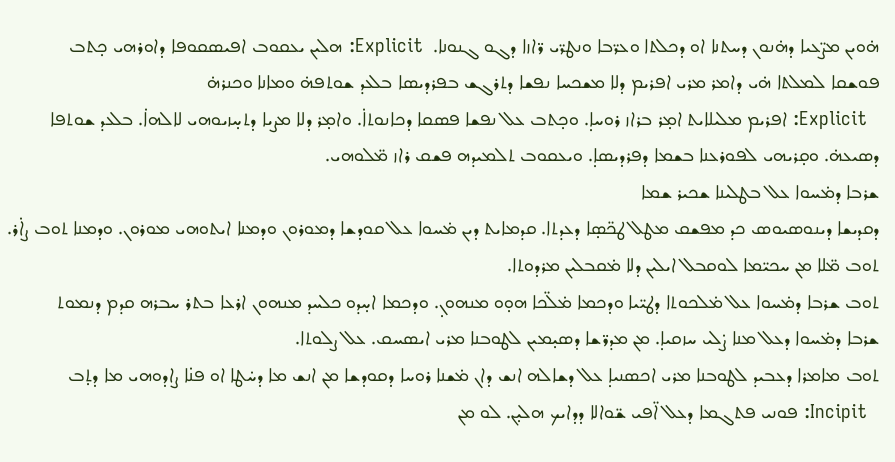ܗ̇ܘܝܢ ܡܨ̈ܥܝܐ ܕܗ̇ܢܘܢ ܕܚܬܢܐ ܐܘ ܕܟܠܬܐ ܘܥܪ̈ܒܐ ܘܢܛܪ̈ܝ ܪ̈ܐܙܐ ܕܓܘ ܓܢܘܢܐ.  Explicit: ܗܠܝܢ ܝܥܩܘܒ ܐܦܝܣܩܘܦܐ ܕܐܘܪܗܝ ܟ̣ܬܒ
ܦܘܫܩܐ ܠܡܠܬܐ ܗ̇ܝ ܕܐܡܪ ܡܪܝ ܐܦܪܝܡ ܕܠܐ ܡܫܟܚܐ ܢܦܫܐ ܕܬܪܓܫ ܒܦܪܕܝܣܐ ܒܠܥܕ ܫܘܬܦܗ̇ ܘܡܐܢܐ ܘܟܢܪܗ̇
  Explicit: ܐܦܪܝܡ ܡܠܝܠܐܝܬ ܐܡ̣ܪ ܒܪܐܙ ܪܘܚܐ̣. ܘܟ̣ܬܒ ܥܠ ܢܦܫܐ ܦܣܩܐ ܕܟܐܢܘܬܐ̇. ܘܐܡ̣ܪ ܕܠܐ ܡܨܝܐ ܕܬܚ̣ܙܝܘܗܝ ܠܐܠܗܐ̇. ܒܠܥܕ ܫܘܬܦܐ ܕܣܝܥܗ̇. ܘܩ̣ܪܝܗܝ ܠܦܘܪܥܢܐ ܒܫܡܐ ܕܦܪܕܝܣܐ̣. ܘܝܥܩܘܒ ܬܠܡܝܕܗ ܦܫܩ ܪܐܙ ܡ̈ܠܘܗܝ.
ܫܪܒܐ ܕܡ̇ܚܘܐ ܥܠ ܒܛܠܝܢܐ ܫܟܝܪ ܫܡܐ
ܕܩܕܝܫܐ ܕܝܢܘܣܝܘܣ ܟܕ ܡܦܫܩ ܡܛܠ ܛܟ̈ܣ̣ܐ ܕܥܕܬܐ. ܩܕܡܐܝܬ ܕܝܢ ܡ̇ܚܘܐ ܥܠ ܩܘܕܫܐ ܕܡܘܪܘܢ ܘܕܡܢܐ ܐܝܬܘܗܝ ܡܘܪܘܢ. ܘܕܡܢܐ ܬܘܒ ܨܐ̇ܪ.
ܬܘܒ ܡ̈ܠܐ ܡܢ ܚܟܝ̈ܡܐ ܠܘܩܒܠ ܐܝܠܝܢ ܕܠܐ ܡ̇ܩܒܠܝܢ ܡܪܕܘܬܐ.
ܬܘܒ ܫܪܒܐ ܕܡ̇ܚܘܐ ܥܠ ܡ̇ܠܟܘܬܐ ܕܛܝ̈ܝܐ ܘܕܟܡܐ ܡ̇ܠ̈ܟܐ ܗܘ̣ܘ ܡܢܗܘܢ̣. ܘܕܟܡܐ ܐܚ̣ܕܘ ܟܠܚܕ ܡܢܗܘܢ ܐܪܥܐ ܒܬܪ ܚܒܪܗ ܩܕܡ ܕܢܡܘܬ
ܫܪܒܐ ܕܡ̇ܚܘܐ ܕܥܠ ܡܢܐ ܨ̇ܠܝ ܚܙܩܝܐ̣. ܡܢ ܡܕܪ̈ܫܐ ܕܣܝ̣ܡܝܢ ܠܛܘܒܢܐ ܡܪܝ ܐܝܣܚܩ. ܥܠ ܨܠܘܬܐ.
ܬܘܒ ܡܐܡܪܐ ܕܥܒܝܕ ܠܛܘܒܢܐ ܡܪܝ ܐܟܣܢܝܐ̣ ܥܠ ܕܫܐܠܗ ܐܢܫ ܕܐܢ ܡ̇ܫܢܐ ܪܘܚܐ ܕܩܘܕܫܐ ܡܢ ܐܢܫ ܡܐ ܕܚ̇ܛܐ ܐܘ ܦܢ̇ܐ ܨܐܕܘܗܝ ܡܐ ܕܬ̣ܒ
  Incipit: ܦܘܢܝ ܦܬܓܡܐ ܕܥܠ ܐ̈ܦܝ ܫ̈ܘܐܠܐ ܕܕܐܝܟ ܗܠܝ̣ܢ. ܠܘ ܡܢ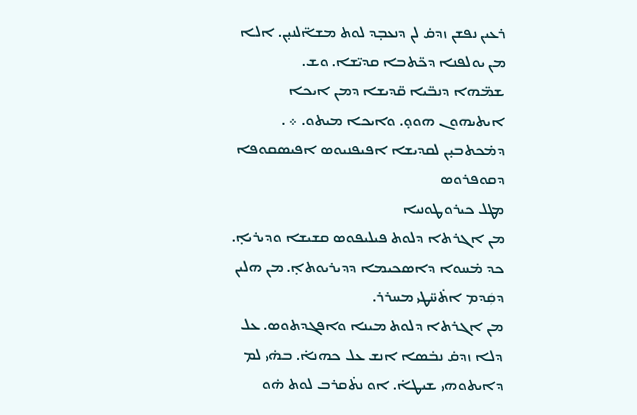ܪܥܝܢ ܢܦܫܢ ܙܕܩ̇ ܠܢ ܕܢܥܒ̣ܕ ܠܘܬ ܡܫܐ̈ܠܢܝ̣ܢ. ܐܠܐ ܡܢ ܝܘܠܦܢܐ ܕܟ̈ܬܒܐ ܩܕܝ̈ܫܐ. ܘܫ.
ܫܡ̈ܗܐ ܕܢܒ̈ܝܐ ܩ̈ܕܝܫܐ ܕܡܢ ܐܝܟܐ ܐܝܬܝܗܘܢ ܗܘܘ̣. ܘܐܝܟܐ ܡܝܬܘ. ܀ . ܕܡ̇ܟܬܒܝ̣ܢ ܠܩܕܝܫܐ ܐܦܝܦܢܝܘܣ ܐܦܝܣܩܘܦܐ ܕܩܘܦܪܘܣ
ܡܛܠ ܟܝܪܘܛܘܢܝܐ
ܡܢ ܐܓܪܬܐ ܕܠܘܬ ܦܝܠܝܦܘܣ ܩܫܝܫܐ ܘܕܝܪܝܐ̣. ܟܕ ܡ̇ܚܘܐ ܕܐܣܟܝܡܐ ܕܕܝܪܝܘܬܐ̣. ܡܢ ܗܠܝܢ ܕܩܲܕܡ ܐܬ̇ܚ̈ܛܝ ܡܚܪܪ.
ܡܢ ܐܓܪܬܐ ܕܠܘܬ ܡܝܢܐ ܘܐܦܓܕܬܘܣ. ܥܠ ܕܠܐ ܙܕܩ̇ ܢܒ̇ܣܐ ܐܢܫ ܥܠ ܟܗܢܐ̇. ܒܗ̇ܝ ܠܡ ܕܐܝܬܘܗܝ ܫܝܛܐ̇. ܐܘ ܢܬ̇ܩܪܒ ܠܘܬ ܗ̇ܘ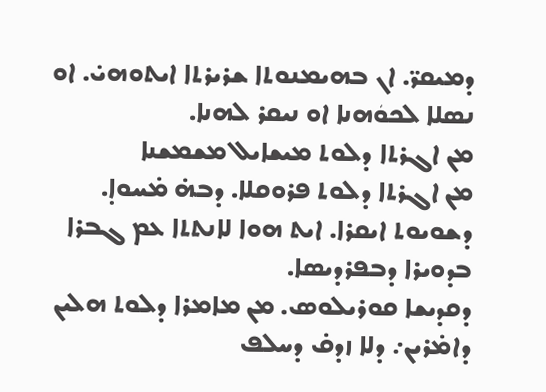ܕܡܝܩܪ̈. ܐܢ ܒܗܝܡܢܘܬܐ ܫܪܝܪܬܐ ܐܝܬܘܗܝ̇. ܐܘ ܢܣܠܐ ܠܟܘܿܗܢܐ ܐܘ ܢܝܩܪ ܠܗܢܐ.
ܡܢ ܐܓܪܬܐ ܕܠܘܬ ܡܝܫܐܝܠ ܡܫܡܫܢܐ
ܡܢ ܐܓܪܬܐ ܕܠܘܬ ܦܪܘܩܠܐ. ܕܒܗ̇ ܡ̇ܚܘܐ̣. ܕܫܘܝܘܬ ܐܝܩܪܐ. ܐܝܬ ܗܘܐ ܠܐܢܬܬܐ ܥܡ ܓܒܪܐ ܒܕܘܝܪܐ ܕܒܦܪܕܝܣܐ.
ܕܩܕܝܫܐ ܩܘܪܝܠܘܣ. ܡܢ ܡܐܡܪܐ ܕܠܘܬ ܗܠܝܢ ܕܐܡ̇ܪܝܢ܇ ܕܠܐ ܙܕܩ̇ ܕܚܠܦ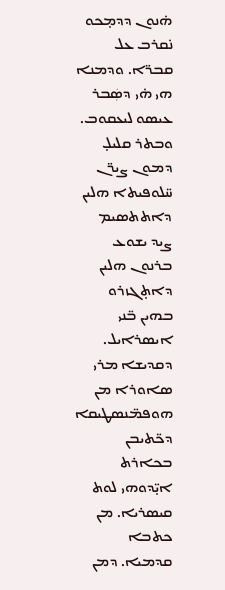ܗ̇ܢܘܢ ܕܕܡ̣ܟܘ ܢ̇ܩܪܒ ܥܠ ܩܒܪ̈ܐ. ܘܕܡܢܐ ܗܝ ܗ̇ܝ ܕܣܲܒܪ ܥܝܣܘ ܠܝܥܩܘܒ.
ܘܒܬܪ ܩܠܝܠ̣ ܕܡܘܢ ܨܝܪ̈ܢ ܚ̈ܠܘܦܝܬܐ ܗܠܝܢ ܕܐܬܬܣܝܡ ܨܝܕ ܝܫܘܥ ܒܪܢܘܢ ܗܠܝܢ ܕܐܬ̣ܓܙܪܘ ܒܗܝܢ ܒ̈ܢܝ ܐܝܣܪܐܝܠ.
ܕܩܕܝܫܐ ܡܪܝ ܣܐܘܪܐ ܡܢ ܗܘܦܡ̈ܢܣܛܝܩܐ ܕܟ̈ܬܝܒܢ ܒܟܐܪܬ ܐܝ̣̈ܕܘܗܝ ܠܘܬ ܩܝܣܪܝܐ. ܡܢ ܟܬܒܐ ܩܕܡܝܐ. ܕܡܢ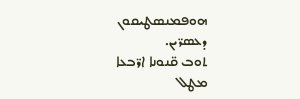ܗܘܦܡܢܣܛܝܩܘܢ ܕܥܣܪ̈ܝܢ.
ܬܘܒ ܩ̈ܢܘܢܐ ܐܪ̈ܒܥܐ ܡܛܠ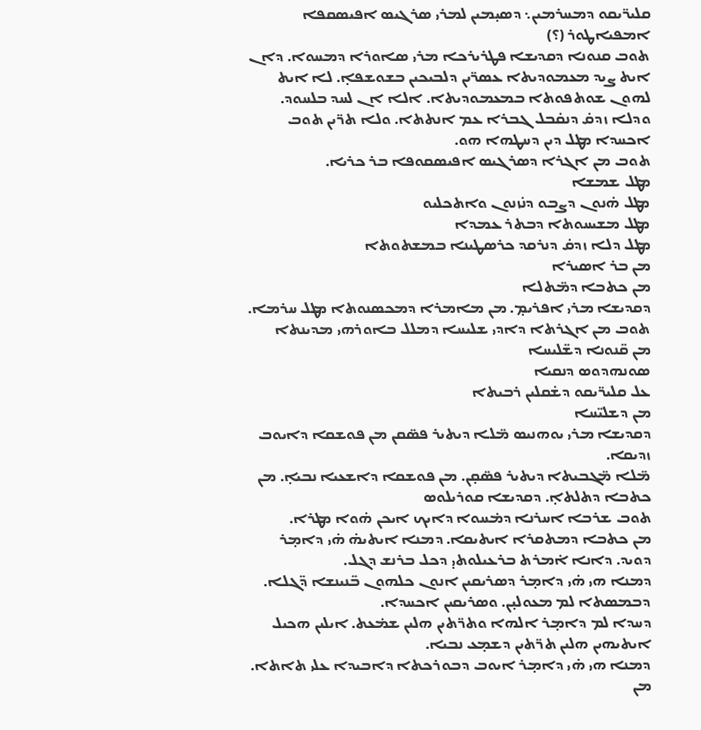ܩܠܝܪ̈ܝܩܘ ܕܡܚܪܡܝܢ܆ ܕܣܝ̣ܡܝܢ ܠܡܪܝ ܣܪܓܝܣ ܐܦܝܣܩܦܐ ܐܡܦܝܐܛܘܪ (؟)
ܬܘܒ ܩܢܘܢܐ ܕܩܕܝܫܐ ܦܛܪܝܪܟܐ ܡܪܝ ܣܐܘܪܐ ܕܡܚܘܐ. ܕܐܢ ܐܝܬ ܨܝܕ ܡܥܡܘܕܝܬܐ ܥܣܪ̈ܝܢ ܕܠܒܝܟܝܢ ܒܫܘܫܦܐ̣. ܠܐ ܐܝܬ ܠܗܘܢ ܫܘܬܦܘܬܐ ܒܡܥܡܘܕܝܬܐ. ܐܠܐ ܐܢ ܠܚܕ ܒܠܚܘܕ. ܘܕܠܐ ܙܕܩ̇ ܕܢܩ̇ܒܠ ܓܒܪܐ ܥܡ ܐܢܬܬܐ. ܘܠܐ ܬܪ̈ܝܢ ܬܘܒ ܐܟܚܕܐ ܡܛܠ ܕܝܢ ܕܚܛܗܐ ܗܘ.
ܬܘܒ ܡܢ ܐܓܪܐ ܕܣܪܓܝܣ ܐܦܝܣܩܘܦܐ ܒܪ ܟܪܝܐ.
ܡܛܠ ܫܡܫܐ
ܡܛܠ ܗ̇ܢܘܢ ܕܨܒܘ ܕܢ̇ܙܢܘܢ ܘܐܬܟܠܝܘ
ܡܛܠ ܡܫܝܚܘܬܐ ܕܒܬܪ ܥܡܕܐ
ܡܛܠ ܕܠܐ ܙܕܩ̇ ܕܢܪܩܕ ܟܪܣܛܝܢܐ ܒܡܫܬܘܬܐ
ܡܢ ܒܪ ܐܣܝܪܐ
ܡܢ ܟܬܒܐ ܕܡ̈ܬܠܐ
ܕܩܕܝܫܐ ܡܪܝ ܐܦܪܝܡ̣. ܡܢ ܡܐܡܪܐ ܕܡܟܣܢܘܬܐ ܡܛܠ ܚܪܡܐ.
ܬܘܒ ܡܢ ܐܓܪܬܐ ܕܐܕܝ ܫܠܝܚܐ ܕܡܠܠ ܒܐܘܪܗܝ ܡܕܝܢܬܐ
ܡܢ ܩ̈ܢܘܢܐ ܕܫ̈ܠܝܚܐ
ܣܘܢܗܕܘܣ ܕܢܩܝܐ
ܥܠ ܩܠܝܪ̈ܝܩܘ ܕܫ̇ܩܠܝܢ ܪܒܝܬܐ
ܡܢ ܕܫܠܝ̈ܚܐ
ܕܩܕܝܫܐ ܡܪܝ ܝܘܗܢܝܣ ܡ̈ܠܐ ܕܝܬܝܪ ܦܣ̈ܩܢ ܡܢ ܦܘܫܩܐ ܕܐܝܘܒ ܙܕܝܩܐ.
ܡ̈ܠܐ ܡ̈ܓܒܝܬܐ ܕܝܬܝܪ ܦܣ̈ܩ̣ܢ. ܡܢ ܦܘܫܩܐ ܕܐܫܥܝܐ ܢܒܝܐ̣. ܡܢ ܟܬܒܐ ܕܬܠܬܐ̣. ܕܩܕܝܫܐ ܩܘܪܝܠܘܣ
ܬܘܒ ܫܪܒܐ ܐܚܪܢܐ ܕܡ̇ܚܘܐ ܕܐܝܟ ܐܝܟܢ ܗ̇ܘܐ ܡܛܪܐ.
ܡܢ ܟܬܒܐ ܕܡܬܩܪܐ ܐܝܬܝܩܐ. ܕܡܢܐ ܐܝܬܝܗ̇ ܗ̇ܝ ܕܐܡ̣ܪ ܕܘܝܕ. ܕܐܢܐ ܐ̇ܡܪܬ ܒܪܥܝܠܘܬܝ̣ ܕܟܠ ܒܪܢܫ ܕܓܠ.
ܕܡܢܐ ܗܝ ܗ̇ܝ ܕܐܡ̣ܪ ܕܣܪܝܩܝܢ ܐܢܘܢ ܟܠܗܘܢ ܒ̈ܢܝܢܫܐ ܕ̈ܓܠܐ. ܕܒܡܣܬܐ ܠܡ ܡܥܘܠܝ̣ܢ. ܘܣܪܝܩܝܢ ܐܟܚܕܐ.
ܕܚܕܐ ܠܡ ܕܐܡ̣ܪ ܐܠܗܐ ܘܬܪ̈ܬܝܢ ܗܠܝܢ ܫܡ̇ܥܬ. ܐܝܠܝܢ ܗܟܝܠ ܐܝܬܝܗܝܢ ܗܠܝܢ ܬܪ̈ܬܝܢ ܕܫܡ̣ܥ ܢܒܝܐ.
ܕܡܢܐ ܗܝ ܗ̇ܝ ܕܐܡ̣ܪ ܐܝܘܒ ܕܒܘܪܟܬܐ ܕܐܒܝܕܐ ܥܠܝ ܬܐܬܐ. ܡܢ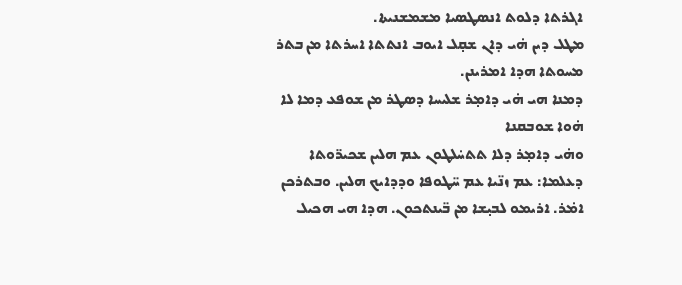ܐܓܪܬܐ ܕܠܘܬ ܐܢܣܛܣܝܐ ܡܫܡܫܢܝܬܐ.
ܡܛܠ ܕܝܢ ܗ̇ܝ ܕܐܢ ܫܩ̣ܠ ܐܝܘܒ ܐܢܬܬܐ ܐܚܪܬܐ ܡܢ ܒܬܪ ܡܚܘܬܐ ܗܕܐ ܐܡܪܝܢܢ.
ܕܡܢܐ ܗܝ ܗ̇ܝ ܕܐܡ̣ܪ ܫܠܝܚܐ ܕܣܛܪ ܡܢ ܫܘܦܥ ܕܡܐ ܠܐ ܗ̇ܘܐ ܫܘܒܩܢܐ
ܘܗ̇ܝ ܕܐܡ̣ܪ ܕܠܐ ܬܬܚ̇ܠܛܘܢ ܥܡ ܗܠܝܢ ܫܟܝܪ̈ܘܬܐ ܕܥܠܡܐ: ܥܡ ܙܢ̈ܝܐ ܥܡ ܚ̈ܛܘܦܐ ܘܕܕܐܝܟ ܗܠܝܢ. ܘܒܬܪܟܢ ܐܡ̇ܪ. ܐܪܝܡܘ ܠܒܝ̣ܫܐ ܡܢ ܒ̈ܝܢܬܟܘܢ. ܗܕܐ ܗܝ ܗܟܝܠ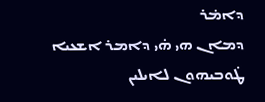ܕܐܡ̇ܪ
ܕܡܐܢ ܗܝ ܗ̇ܝ ܕܐܡܪ ܐܫܥܝܐ ܛ̇ܘܒܝܗܘܢ ܠܐܝܠܝܢ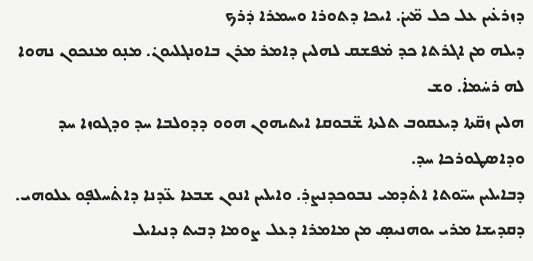ܕܙܪܥ̇ܝܢ ܥܠ ܟܠ ܡ̈ܝܢ̇. ܐܝܟܐ ܕܬܘܪܐ ܘܚܡܪܐ ܕ݁ܪܟ
ܕܝܠܗ ܡܢ ܐܓܪܬܐ ܟܕ ܡ̇ܦܫܩ ܠܗܠܝܢ ܕܐܡܪ ܡܪܢ ܒܐܘܢܓܠܝܘܢ̇. ܡܢ̣ܘ ܡܢܟܘܢ ܢܗܘܐ ܠܗ ܪܚ̇ܡܐ̇. ܘܫ
ܗܠܝܢ ܙܩ̈ܬܐ ܕܝܥܩܘܒ ܬܠܬܐ ܫ̈ܒܘܩܐ ܐܝܬܝܗܘܢ ܗܘܘ ܕܕܘܠܒܐ ܚܕ ܘܕܓܘܙܐ ܚܕ ܘܕܐܣܛܘܪܟܐ ܚܕ.
ܕܒܐܝܠܝܢ ܚܝ̈ܘܬܐ ܐܬ̇ܕܡܝ ܢܒܘܟܕܢܨܪ݂. ܘܐܝܠܝܢ ܐܢܘܢ ܫܒܥܐ ܥ̈ܕܢܐ ܕܐܬ̇ܚܠܦ̣ܘ ܥܠܘܗܝ. ܕܩܕܝܫܐ ܡܪܝ ܝܘܗܢܝܣ̣ ܡܢ ܡܐܡܪܐ ܕܥܠ ܨܘܡܐ ܕܒܝܬ ܕܢܝܐܝܠ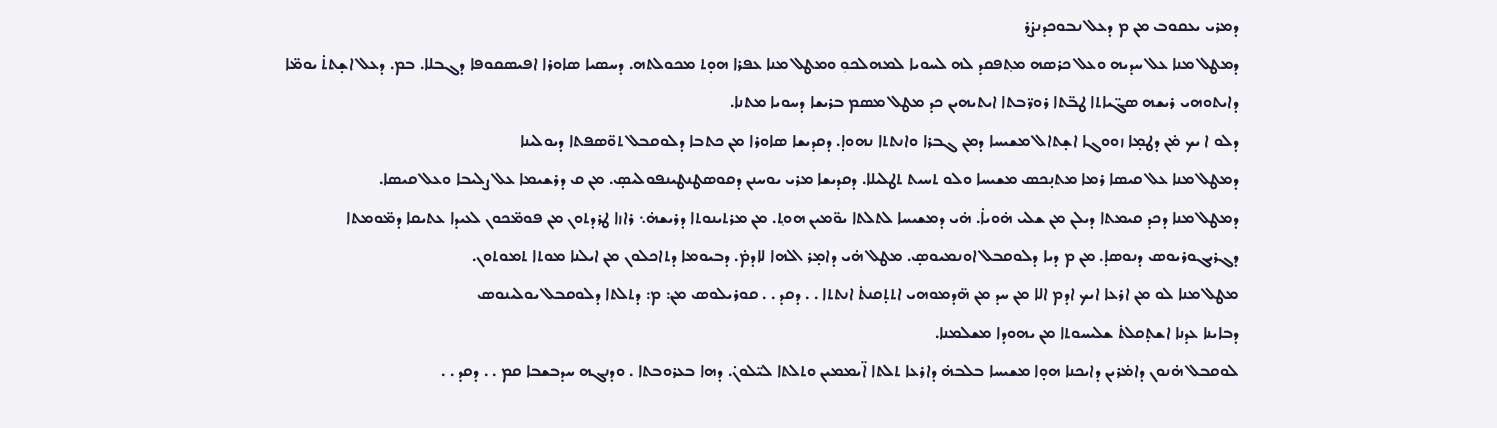ܕܡܪܝ ܝܥܩܘܒ ܡܢ ܡ ܕܥܠ ܢܒܘܟܕܢܨ̇ܪ
ܕܡܛܠ ܡܢܐ ܥܠ ܚܕܝܗ ܘܥܠ ܟܪܣܗ ܡܬ݂ܦܩܕ ܠܗ ܠܚܘܝܐ ܠܡܗܠܟܘܼ ܘܡܛܠ ܡܢܐ ܥܦܪܐ ܗܘ̣ܬ ܡܟܘܠܬܗ. ܕܚܣܝܐ ܣܐܘܪܐ ܐܦܝܣܩܘܦܐ ܕܓܒܠܐ. ܒܡ. ܕܥܠ ܐܫ̣ܬܬ̇ ܝܘܡ̈ܐ ܕܐܝܬܘܗܝ ܪܝܫܗ ܣܓ̈ܝܐܬܐ ܛܒ̈ܬܐ ܪܘܪ̈ܒܬܐ ܐܝܬܝܗܝܢ ܟܕ ܡܛܠ ܡܣܡ ܒܪܝܫܐ ܕܚܘܝܐ ܡܬܢܐ.
ܕܠܘ ܐ ܝܟ ܡ̇ܢ ܕܛܡ̣ܐ ܙܘܘܓܐ ܐܫ̣ܬܐܠ ܡܫܝܚܐ ܕܡܢ ܓܒܪܐ ܘܐܢܬܬܐ ܢܗܘܐ̣. ܕܩܕܝܫܐ ܣܐܘܪܐ ܡܢ ܟܬܒܐ ܕܠܘܩܒܠ ܬܘ̈ܣܦܬܐ ܕܝܘܠܝܢܐ
ܕܡܛܠ ܡܢܐ ܥܠ ܩܝܣܐ ܪܡܐ ܡܬܢ̣ܟܣ ܡܫܝܚܐ ܘܠܘ ܬܚܝܬ ܬܛܠܝܠܐ. ܕܩܕܝܫܐ ܡܪܝ ܝܘܚܢܢ ܕܩܘܣܛܢܛܝܢܦܘܠܝܣ̣. ܡܢ ܩ ܕܪܫܝܡܐ ܥܠ ܨܠܝܒܐ ܘܥܠ ܩܝܣܐ.
ܕܡܛܠ ܡܢܐ ܕܟܕ ܩܝܡܬܐ ܕܝܠܢ ܡܢ ܫܠܝ ܗ̇ܘܝܐ̇. ܗ̇ܝ ܕܡܫܝܚܐ ܠܬܠܬܐ ܝܘ̈ܡܝܢ ܗܘܬ݂. ܡܢ ܡܪܬܝܢܘܬܐ ܕܪܝܫܗ̇܆ ܪܐܙܐ ܛܪܕܬܘܢ ܡܢ ܦܘܡ̈ܟܘܢ ܠܥܝܕܐ ܥܬܝܩܐ ܕܡ̈ܘܡܬܐ
ܕܓܪܝܓܘܪܝܘܣ ܕܢܘܣܐ̣. ܡܢ ܡ ܕܝܐ ܕܠܘܩܒܠ ܐܘܢܡܝܘܣ̣. ܡܛܠ ܗ̇ܝ ܕܐܡ̣ܪ ܐܠܗܐ ܠܐܕܡ̇. ܕܒܝܘܡܐ ܕܬܐܟܠܘܢ ܡܢ ܐܝܠܢܐ ܡܘܬܐ ܬܡܘܬܘܢ.
ܡܛܠ ܡܢܐ ܠܘ ܡܢ ܐܪܥܐ ܐܝܟ ܐܕܡ ܐܠܐ ܡܢ ܚܕ ܡܢ ܗ̈ܕܡܘܗܝ ܐܬܬ̣ܩܢܬ̇ ܐܢܬܬܐ . . ܕܩܕ . . ܩܘܪܝܠܘܣ ܡܢ: ܡ: ܕܬܠܬܐ ܕܠܘܩܒܠ ܝܘܠܝܢܘܣ
ܕܒܐܝܢܐ ܥܕܢܐ ܐܫܬ̣ܩܠܬ̇ ܫܠܝܚܘܬܐ ܡܢ ܝܗܘܕܐ ܡܫܠܡܢܐ.
ܠܘܩܒܠ ܗ̇ܢܘܢ ܕܐܡ̇ܪܝܢ ܕܐܝܟܢܐ ܗܘ̣ܐ ܡܫܝܚܐ ܒܠܒܗ̇ ܕܐܪܥܐ ܬܠܬܐ ܐ̈ܝܡܡܝܢ ܘܬܠܬܐ ܠܝ̈ܠܘܢ̇. ܕܗܐ ܒܥܪܘܒܬܐ . ܘܕܢܓܗ ܚܕܒܫܒܐ ܩܡ . . ܕܩܕ . .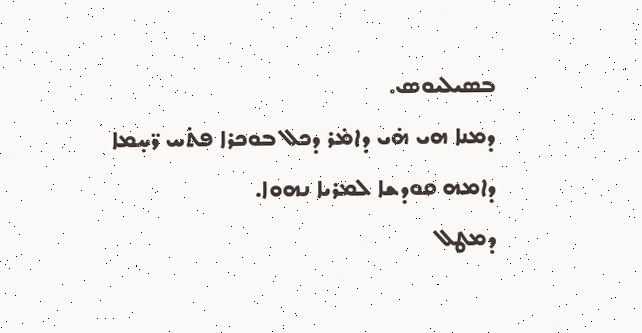ܒܣܝܠܝܘܣ.
ܕܡܢܐ ܗܝ ܗ̇ܝ ܕܐܡ̇ܪ ܕܟܠ ܒܘܟܪܐ ܦܬ̇ܚ ܪ̈ܚ̣ܡܐ ܕܐܡܗ ܩܘܕܫܐ ܠܡܪܝܐ ܢܗܘܐ.
ܕܡܛܠ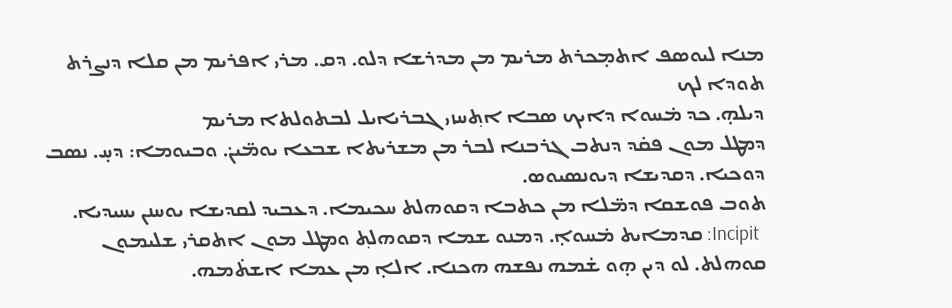ܡܢܐ ܠܝܘܣܦ ܐܬܡ̣ܟܪܬ ܡܪܝܡ ܡܢ ܡܕܪܫܐ ܕܠܘ. ܕܩ. ܡܪܝ ܐܦܪܝܡ ܡܢ ܩܠܐ ܕܢܨܪܬ ܬܘܕܐ ܠܟ
ܕܝܠܗ̣. ܟܕ ܡ̇ܚܘܐ ܕܐܝܟ ܣܒܐ ܐܬ݂ܚܙܝ ܓܒܪܝܐܝܠ ܠܒܬܘܠܬܐ ܡܪܝܡ
ܕܡܛܠ ܡܘܢ ܦܩ̇ܕ ܕܢܬܒ ܓܪܒܢܐ ܠܒܪ ܡܢ ܡܫܪܝܬܐ ܫܒܥܐ ܝܘܡ̈ܝܢ̇. ܘܒܝܘܡܐ: ܕܚ̣. ܢܣܒ ܕܘܟܝܐ. ܕܩܕܝܫܐ ܕܝܘܢܣܝܘܣ.
ܬܘܒ ܦܘܫܩܐ ܕܡ̈ܠܐ ܡܢ ܟܬܒܐ ܕܩܘܗܠܬ ܚܟܝܡܐ. ܕܥܒܝܕ ܠܩܕܝܫܐ ܝܘܚܢܢ ܝܚܝܕܝܐ.
  Incipit: ܩܕܡܐܝܬ ܡ̇ܚܘܐ̣. ܕܡܢܘ ܫܡܐ ܕܩܘܗܠܬ݂ ܘܡܛܠ ܡܘܢ ܐܬܩܪܝ ܫܠܝܡܘܢ ܩܘܗܠܬ. ܠܘ ܕܝܢ ܗ̣ܘ ܫ̇ܡܗ ܢܦܫܗ ܗܟܢܐ. ܐܠܐ̣ ܡܢ ܥܡܐ ܐܫܬ̇ܡܗ.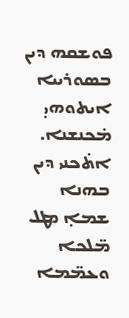ܦܘܫܩܗ ܕܝܢ ܒܣܘܪܝܝܐ ܐܝܬܘܗܝ̣ ܡ̇ܟܢܫܢܐ. ܐܬ̇ܟܢܝ ܕܝܢ ܒܗܢܐ ܫܡܐ̣ ܡܛܠ ܡ̈ܠܟܐ ܘܥܡ̈ܡܐ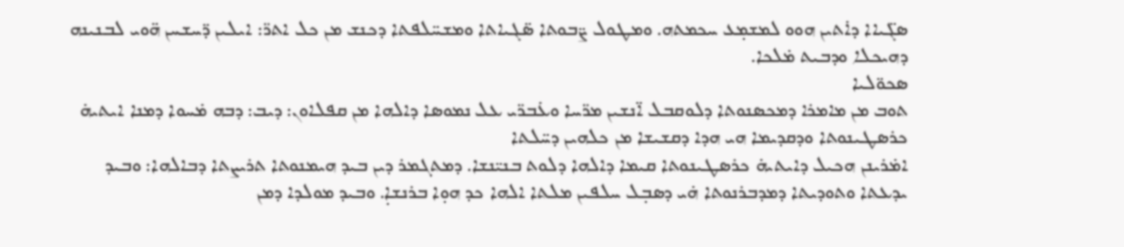ܣܓ̈ܝܐܐ ܕܐ̇ܬܝܢ ܗܘܘ ܠܡܫܡ̣ܥ ܚܟܡܬܗ. ܘܡܛܘܠ ܨ̈ܒܘܬܐ ܣ̈ܓܝܐܬܐ ܘܡܫܚ̈ܠܦܬܐ ܕܟܢܫ ܡܢ ܟܠ ܐܬܪ̈: ܐܝܠܝܢ ܕ̈ܚܫܚܢ ܗ̈ܘܝ ܠܒܢܝܢܗ ܕܗܝܟܠܐ ܘܕܒܝܬ ܡ̇ܠܟܐ.
ܣܟܘ̈ܠܝܐ
ܬܘܒ ܡܢ ܡܐܡܪܐ ܕܡܟܣܢܘܬܐ ܕܠܘܩܒܠ ܐ̈ܢܫܝܢ ܡܪ̈ܚܐ ܘܥ̇ܒܪ̈ܝ ܥܠ ܢܡܘܣܐ ܕܐܠܗܐ ܡܢ ܩܦܠܐܘܢ: ܕܝܒ: ܕܒܗ ܡ̇ܚܘܐ ܕܡܢܐ ܐܝܬܝܗ̇ ܟܪܣܛܝܢܘܬܐ ܘܕܩܕܝܡܐ ܗܝ ܗܕܐ ܕܩܫܝܫܐ ܡܢ ܟܠܗܝܢ ܕܚ̈ܠܬܐ
ܐܡ̇ܪܝܢܢ ܗܟܝܠ ܕܐܝܬܝܗ̇ ܟܪܣܛܝܢܘܬܐ ܩܝܡܐ ܕܐܠܗܐ ܕܠܘܬ ܒܢܝ̈ܢܫܐ. ܕܡܬܓܡܪ ܕܝܢ ܒܝܕ ܗܝܡܢܘܬܐ ܬܪܝܨܬܐ ܕܒܐܠܗܐ: ܘܒܝܕ ܝܕܥܬܐ ܘܬܘܕܝܬܐ ܕܡܕܒܪܢܘܬܐ ܗ̇ܝ ܕܣܒ̣ܠ ܚܠܦܝܢ ܡܠܬܐ ܐܠܗܐ ܟܕ ܗܘ̣ܐ ܒܪܢܫܐ̣. ܘܒܝܕ ܡܘܠܕܐ ܕܡܢ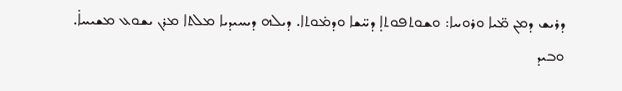ܕܪܝܫ ܕܡܢ ܡ̈ܝܐ ܘܪܘܚܐ: ܘܫܘܬܦܘܬܐ̣ ܕܚ̈ܫܐ ܘܕܡ̇ܘܬܐ. ܕܝܠܗ ܕܝܚܝܕܝܐ ܡܠܬܐ ܡܪܢ ܝܫܘܥ ܡܫܝܚܐ̇. ܘܒܝܕ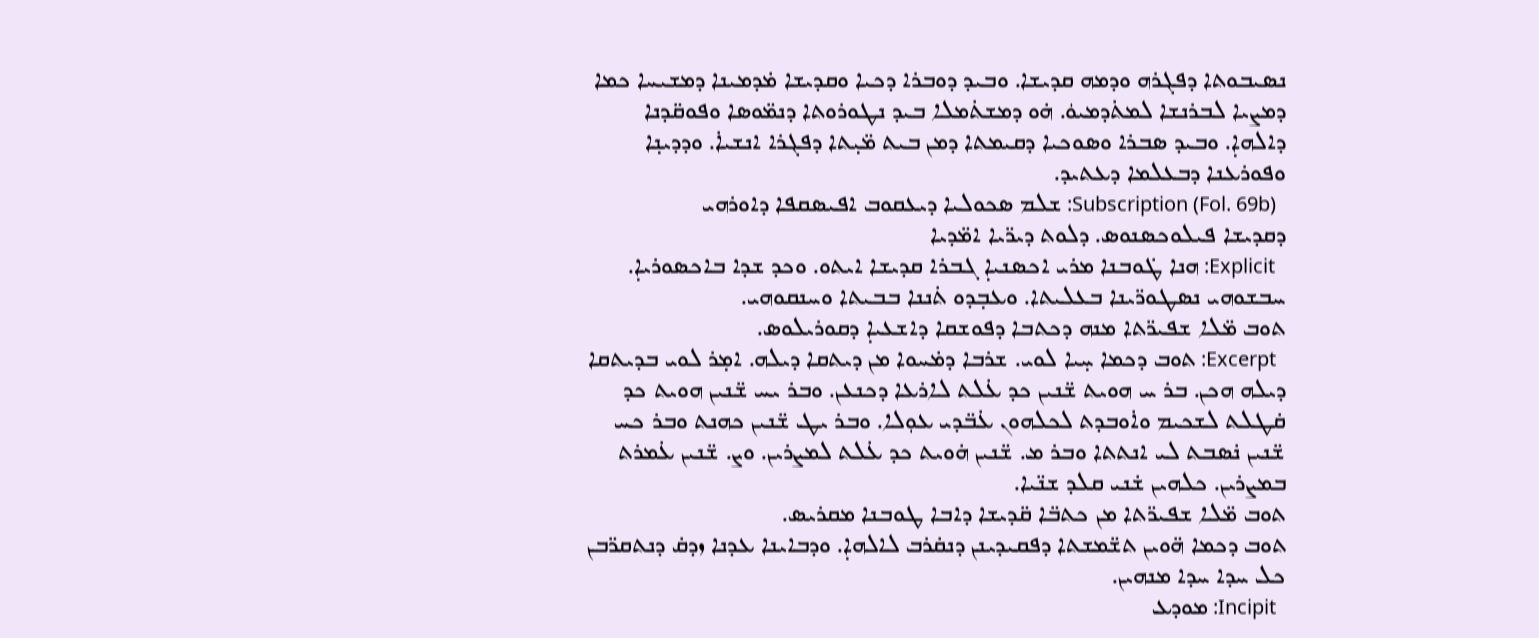ܢܣܝܒܘܬܐ ܕܦܓܪܗ ܘܕܡܗ ܩܕܝܫܐ. ܘܒܝܕ ܕܘܒܪܐ ܕܟܝܐ ܘܩܕܝܫܐ ܡ̇ܕܡܝܢܐ ܕܡܫܝܚܐ ܟܡܐ ܕܡܨܝܐ ܠܒܪܢܫܐ ܠܡܬ̇ܕܡܝܘܿ. ܗ̇ܘ ܕܡܫܬ̇ܡܠܐ ܒܝܕ ܢܛܘܪܘܬܐ ܕܢܡ̈ܘܣܐ ܘܦܘܩ̈ܕܢܐ ܕܐܠܗܐ̣. ܘܒܝܕ ܣܒܪܐ ܘܣܘܟܝܐ ܕܩܝܡܬܐ ܕܡܢ ܒܝܬ ܡ̈ܝ̣ܬܐ ܕܦܓܪܐ ܐܢܫܝܐ̇. ܘܕܕܝܢ̣ܐ ܘܦܘܪܥܢܐ ܕܒܥܠܡܐ ܕܥܬܝܕ.
  Subscription (Fol. 69b): ܫܠܡ ܣܟܘܠܝܐ ܕܝܥܩܘܒ ܐܦܝܣܩܦܐ ܕܐܘܪܗܝ
ܕܩܕܝܫܐ ܦܝܠܘܟܣܢܘܣ. ܕܠܘܬ ܕܝܪ̈ܝܐ ܐܡ̈ܕܝܐ
  Explicit: ܗܢܐ ܛ̇ܘܒܢܐ ܡܪܝ ܐܟܣܢܝܐ̣ ܓܒܪܐ ܩܕܝܫܐ ܐܝܬܘ. ܘܟܕ ܫܕܐ ܒܐܟܣܘܪܝܐ̣. ܚܒܫܘܗܝ ܢܣܛܘܪ̈ܝܢܐ ܒܥܠܝܬܐ. ܘܥܒ̣ܕܘ ܬ̇ܢܢܐ ܒܒܝܬܐ ܘܚܢܩܘܗܝ.
ܬܘܒ ܡ̈ܠܐ ܫܦܝܪ̈ܬܐ ܡܢܗ ܕܟܬܒܐ ܕܦܘܫܩܐ ܕܐܫܥܝܐ̣ ܕܩܘܪܝܠܘܣ.
  Excerpt: ܬܘܒ ܕܟܡܐ ܚ̣ܝܐ ܠܘܝ. ܫܪܒܐ ܕܡ̇ܚܘܐ ܡܢ ܕܝܬܩܐ ܕܝܠܗ. ܐܡ̣ܪ ܠܘܝ ܒܕܝܬܩܐ ܕܝܠܗ ܗܟܢ. ܒܪ ܚ ܗܘܝܬ ܫ̈ܢܝܢ ܟܕ ܥ̇ܠܬ ܠܐܪܥܐ ܕܟܢܥܢ. ܘܒܪ ܝܚ ܫ̈ܢܝܢ ܗܘܝܬ ܟܕ ܩ̇ܛܠܬ ܠܫܟܝܡ ܘܐ̇ܘܒܕܬ ܠܟܠܗܘܢ ܥ̇ܒ̈ܕܝ ܥܘܼܠܐ. ܘܒܪ ܝܛ ܫ̈ܢܝܢ ܟܗܢܬ ܘܒܪ ܟܚ ܫ̈ܢܝܢ ܢ̇ܣܒܬ ܠܝ ܐܢܬܬܐ ܘܒܪ ܡ. ܫ̈ܢܝܢ ܗ̇ܘܝܬ ܟܕ ܥ̇ܠܬ ܠܡܨܪܝܢ. ܘܨ. ܫ̈ܢܝܢ ܥ̇ܡܪܬ ܒܡܨܪܝܢ. ܟܠܗܝܢ ܫ̇ܢܝ ܩܠܕ ܫܢ̈ܝܐ.
ܬܘܒ ܡ̈ܠܐ ܫܦܝܪ̈ܬܐ ܡܢ ܟܬܒ̈ܐ ܩ̈ܕܝܫܐ ܕܐܒܐ ܛܘܒܢܐ ܡܩܪܝܣ.
ܬܘܒ ܕܟܡܐ ܗ̈ܘܝܢ ܬܫ̈ܡܫܬܐ ܕܦܩܝܕܝܢܢ ܕܢܩ̇ܪܒ ܠܐܠܗܐ̣. ܘܕܒܐܝܢܐ ܥܕܢܐ ܙܕܩ̇ ܕܢܬܩܪ̈ܒܢ ܟܠ ܚܕܐ ܚܕܐ ܡܢܗܝܢ.
  Incipit: ܡܘܕܥ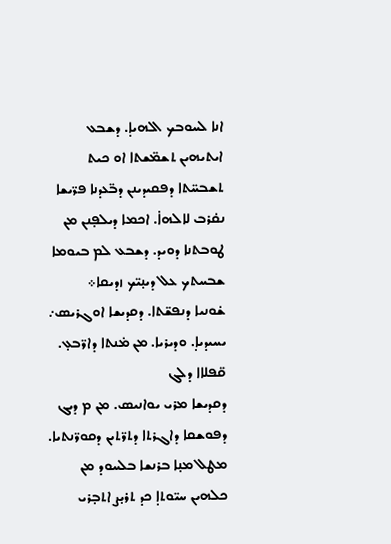ܐܢܐ ܠܚܘܒܟ ܐܠܗܝܐ̣. ܕܫܒܥ ܐܝܬܝܗܝܢ ܬܫܡ̈ܫܬܐ ܐܘ ܟܝܬ ܬܫܒܚ̈ܬܐ ܕܦܩܝܕܝܢܢ ܕܒ̈ܥܕܢܐ ܦܪ̈ܝܫܐ ܢܩ̇ܪܒ ܠܐܠܗܐ̇. ܐܟܡܐ ܕܝܠܦ̣ܢܢ ܡܢ ܛܘܒܬܢܐ ܕܘܝܕ. ܕܫܒܥ ܠܡ ܒܝܘܡܐ ܫܒܚܬܟ ܥܠ ܕܝܢ̣ܝ̈ܟ ܙܕܝܩܐ܀
ܫ̇ܘܢܝܐ ܕܢܦܫ̈ܬܐ. ܕܩܕܝܫܐ ܐܘܓܪܝܣ܇ ܝܚܝܕܝܐ̣. ܘܕܝܪܝܐ. ܡܢ ܡ̇ܢܬܐ ܕܐܪ̈ܒܥ̣. ܩ̈ܦܠܐܐ ܕܠܓ
ܕܩܕܝܫܐ ܡܪܝ ܝܘܐܢܝܣ. ܡܢ ܡ ܕܝܓ ܕܦܘܫܩܐ ܕܐܓܪܬܐ ܕܬܪ̈ܬܝܢ ܕܩܘܪ̈ܢܬܝܐ.
ܡܛܠ ܡܢ̣ܐ ܒܪܢܫܐ ܒܠܚܘܕ ܡܢ ܟܠܗܝܢ ܚܝ̈ܘܬܐ̣ ܟܕ ܬܪܝ̣ܨ ܐܬܒ̣ܪܝ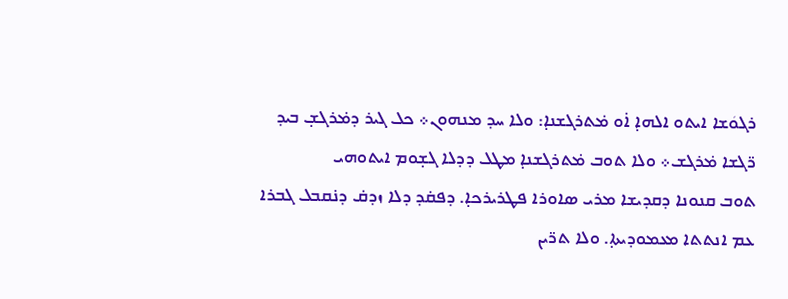ܪܓܘܿܫܐ ܐܝܬܘ ܐܠܗܐ̣ ܐ̇ܘ ܡ̇ܬܪܓܫܢܐ̣: ܘܠܐ ܚܕ ܡܢܗܘܢ܀ ܟܠ ܓܝܪ ܕܡ̇ܪܓܫ̣ ܒܝܕ ܪ̈ܓܫܐ ܡ̇ܪܓܫ܀ ܘܠܐ ܬܘܒ ܡ̇ܬܪܓܫܢܐ̣ ܡܛܠ ܕܕܠܐ ܓܫ̣ܘܡ ܐܝܬܘܗܝ
ܬܘܒ ܩܢܘܢܐ ܕܩܕܝܫܐ ܡܪܝ ܣܐܘܪܐ ܦܛܪܝܪܟܐ̣. ܕܦܩ̇ܕ ܕܠܐ ܙܕܩ̇ ܕܢ̇ܩܒܠ ܓܒܪܐ ܥܡ ܐܢܬܬܐ ܡܥܡܘܕܝܬܐ̣. ܘܠܐ ܬܪ̈ܝܢ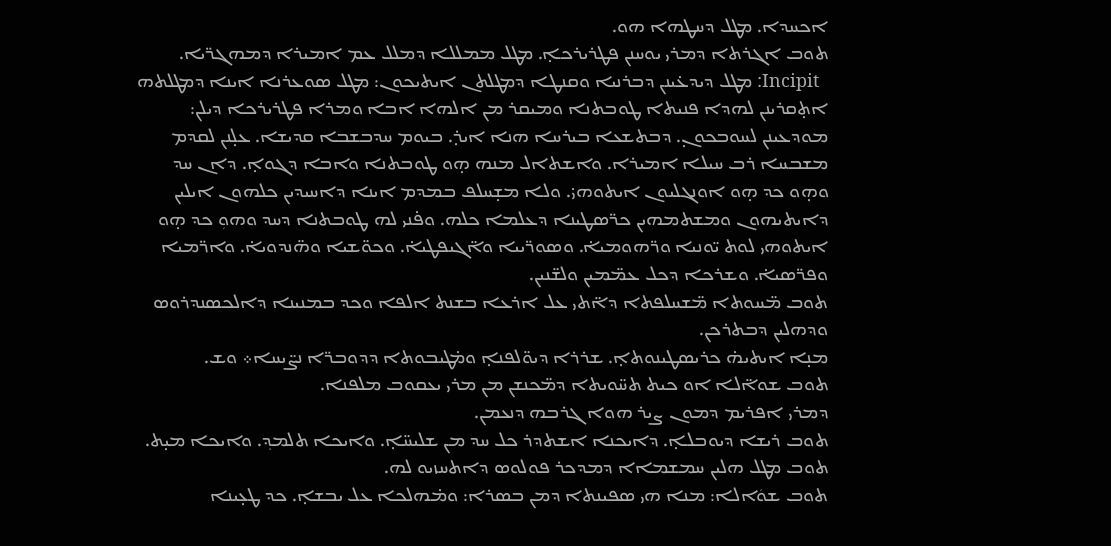ܐܟܚܕܐ. ܡܛܠ ܕܚܛܗܐ ܗܘ.
ܬܘܒ ܐܓܪܬܐ ܕܡܪܝ ܝܘܚܢܢ ܦܛܪܝܪܟܐ̣. ܡܛܠ ܡܡܠܠܐ ܕܡܠܠ ܥܡ ܐܡܝܪܐ ܕܡܗܓܪ̈ܝܐ.
  Incipit: ܡܛܠ ܕܝܕܥ̇ܝܢܢ ܕܒܪܢܝܐ ܘܩܢܛܐ ܕܡܛܠܬܢ ܐܝܬܝܟܘܢ: ܡܛܠ ܣܘܥܪܢܐ ܐܝܢܐ ܕܡܛܠܬܗ ܐܬ̣ܩܪܝܢܢ ܠܗܕܐ ܦܢܝܬܐ ܛܘܒܬܢܐ ܘܡܝܩܪ ܡܢ ܐܠܗܐ ܐܒܐ ܘܡܪܐ ܦܛܪܝܪܟܐ ܕܝܠܢ: ܡܘܕܥܝܢܢ ܠܚܘܒܟܘܢ̣. ܕܒܬܫܥܐ ܒܝܪܚܐ ܗܢܐ ܐܝܪ̣. ܒܝܘܡ ܚܕܒܫܒܐ ܩܕܝܫܐ. ܥܠ̣ܢܢ ܠܩܕܡ ܡܫܒܚܐ ܪܒ ܚܝܠܐ ܐܡܝܪܐ. ܘܐܫܬܐܠ ܡܢܗ ܗ̣ܘ ܛܘܒܬܢܐ ܘܐܒܐ ܕܓܘܐ̣. ܕܐܢ ܚܕ ܘܗ̣ܘ ܟܕ ܗ̣ܘ ܐܘܢܓܠܝܘܢ ܐܝܬܘܗܝ̇. ܘܠܐ ܡܫ̣ܚܠܦ ܒܡܕܡ ܐܝܢܐ ܕܐܚܝܕܝܢ ܟܠܗܘܢ ܐܝܠܝܢ ܕܐܝܬܝܗܘܢ ܘܡܫܬܡܗܝܢ ܟܪ̈ܣܛܝܢܐ ܕܥܠܡܐ ܟܠܗ. ܘܦ̇ܢܝ ܠܗ ܛܘܒܬܢܐ ܕܚܕ ܘܗܘܼ ܟܕ ܗ̣ܘ ܐܝܬܘܗܝ ܠܘܬ ܝ̈ܘܢܝܐ ܘܪ̈ܗܘܡܝܐ̇. ܘܣܘܪ̈ܝܝܐ ܘܐ̈ܓܝܦܛܝܐ̇. ܘܟܘ̈ܫܝܐ ܘܗ̈ܢܕܘܝܐ̇. ܘܐܪ̈ܡܝܐ ܘܦܪ̈ܣܝܐ̇. ܘܫܪܟܐ ܕܟܠ ܥܡ̈ܡܝܢ ܘܠܫ̈ܢܝܢ.
ܬܘܒ ܡ̈ܚܘܬܐ ܡ̈ܫܚܠܦܬܐ ܕܐ̈ܬܝ ܥܠ ܐܪܥܐ ܒܫܢܬ ܐܠܦܐ ܘܟܕ ܒܡܢܝܢܐ ܕܐܠܟܣܢܕܪܘܣ ܘܕܗܠܝܢ ܕܒܬܪܟܢ.
ܡܢ̣ܐ ܐܝܬܝܗ̇ ܟܪܝܣܛܝܢܘܬܐ̣. ܫܪܪܐ ܕܝܘ̈ܠܦܢܐ̣ ܘܡ̇ܛܝܒܘܬܐ ܕܕܘܒܪ̈ܐ ܢܨ̈ܝܚܐ܀ ܘܫ.
ܬܘܒ ܫܘܐ̈ܠܐ ܐܘ ܟܝܬ ܬܚ̈ܘܝܬܐ ܕܡ̈ܟܢܫܢ ܡܢ ܡܪܝ ܝܥܩܘܒ ܡܠܦܢܐ.
ܕܡܪܝ ܐܦܪܝܡ ܕܡܘܢ ܨܝܪ ܗܘܐ ܓܪܒܗ ܕܢܥܡܢ.
ܬܘܒ ܪܝܫܐ ܕܝܘܒܠܐ̣. ܕܐܝܟܢܐ ܐܫܬܕܪ ܟܠ ܚܕ ܡܢ ܫܠܝܚ̈ܐ̣. ܘܐܝܟܐ ܬܠܡܕ݂. ܘܐܝܟܐ ܡܝ̣ܬ.
ܬܘܒ ܡܛܠ ܗܠܝܢ ܚܡܫܡܐܐ ܕܡܕܟܪ ܦܘܠܘܣ ܕܐܬܚܙܝܘ ܠܗ.
ܬܘܒ ܫܘܿܐܠܐ: ܡܢܐ ܗܝ ܣܦܝܢܬܐ ܕܡܢ ܒܣܪܐ: ܘܡ̇ܗܠܟܐ ܥܠ ܝܒܫܐ̣. ܟܕ ܛܥ̣ܝܢܐ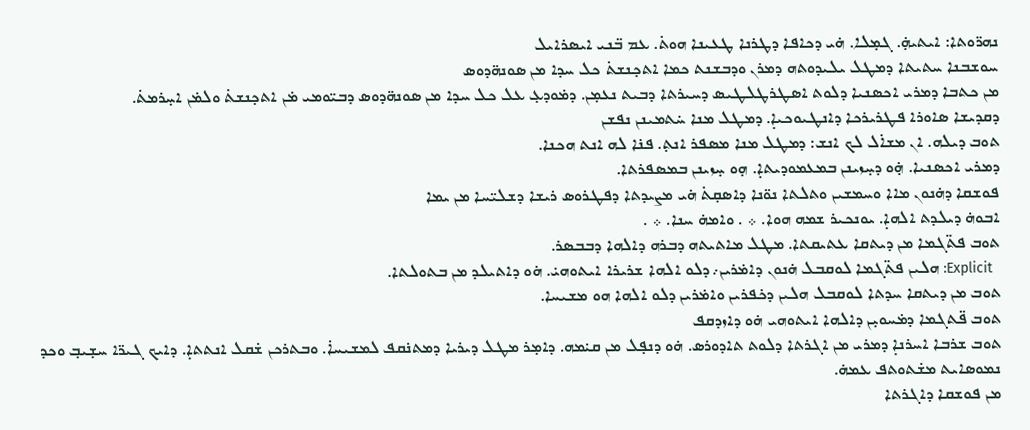ܢܗܪ̈ܘܬܐ: ܐܝܬܝܗ̣̇. ܓܡ̣ܠܐ. ܗ̇ܝ ܕܟܐܦܐ ܕܛܪܢܐ ܛܥܝܢܐ ܗܘܬ̇. ܥܡ ܒ̈ܢܝ ܐܝܣܪܐܝܠ
ܚܘܫܒܢܐ ܚܬܝܬܐ ܕܡܛܠ ܝܠܝܕܘܬܗ ܕܡܪܢ ܘܕܒܫܢܬ ܟܡܐ ܐܬܟ̣ܢܫܬ̇ ܟܠ ܚܕܐ ܡܢ ܣܘܢܗ̈ܕܘܣ
ܡܢ ܟܬܒܐ ܕܡܪܝ ܐܟܣܢܝܐ ܕܠܘܬ ܐܣܛܪܛܠܛܝܣ ܕܚܝܪܬܐ ܕܒܝܬ ܢܥܡ̣ܢ. ܕܡ̇ܘܕܥ̣ ܥܠ ܟܠ ܚܕܐ ܡܢ ܣܘܢܗ̈ܕܘܣ ܕܒܝ̈ܘܡܝ ܡ̇ܢ ܐܬܟ̣ܢܫܬ̇ ܘܠܡ̇ܢ ܐܚ̣ܪܡܬ̇.
ܕܩܕܝܫܐ ܣܐܘܪܐ ܦܛܪܝܪܟܐ ܕܐܢܛܝܘܟܝܐ̣. ܕܡܛܠ ܡܢܐ ܚ̇ܬܡܝܢܢ ܢܦܫܢ
ܬܘܒ ܕܝܠܗ. ܐܢ ܡܫܐ̇ܠ ܠܟ ܐܢܫ: ܕܡܛܠ ܡܢܐ ܡܣܦܪ ܐܢܬ̣. ܦܢ̇ܐ ܠܗ ܐܢܬ ܗܟܢܐ.
ܕܡܪܝ ܐܟܣܢܝܐ. ܗ̣̇ܘ ܕܚ̣ܙܝܢܢ ܒܡܥܡܘܕܝܬܐ̣. ܗ̣ܘ ܚ̣ܙܝܢܢ ܒܡܣܦܪܬܐ.
ܦܘܫܩܐ ܕܗ̇ܢܘܢ ܡܐܐ ܘܚܡܫܝܢ ܘܬܠܬܐ ܢܘ̈ܢܐ ܕܐܣܩ̣ܬ̇ ܗ̇ܝ ܡܨܝܕܬܐ ܕܦܛܪܘܣ ܪܝܫܐ ܕܫܠܝ̈ܚܐ ܡܢ ܝܡܐ
ܐܒܘܗ̇ ܕܝܠܕܬ ܐܠܗܐ̣. ܝܘܢܟܝܪ ܫܡܗ ܗܘܐ. ܀ . ܘܐܡܗ̇ ܚܢܐ. ܀ .
ܬܘܒ ܦܬ̈ܓܡܐ ܡܢ ܕܝܬܩܐ ܥܬܝܩܬܐ. ܡܛܠ ܡܐܬܝܬܗ ܕܒܪܗ ܕܐܠܗܐ ܕܒܒܣܪ.
  Explicit: ܗܠܝܢ ܦܬ̈ܓܡܐ ܠܘܩܒܠ ܗ̇ܢܘܢ ܕܐܡ̇ܪܝܢ܇ ܕܠܘ ܐܠܗܐ ܫܪܝܪܐ ܐܝܬܘܗܝ̇. ܗ̇ܘ ܕܐܬܝܠܕ ܡܢ ܒܬܘܠܬܐ.
ܬܘܒ ܡܢ ܕܝܬܩܐ ܚܕܬܐ ܠܘܩܒܠ ܗܠܝܢ ܕܟ̇ܦܪܝܢ ܘܐܡ̇ܪܝܢ ܕܠܘ ܐܠܗܐ ܗܘ ܡܫܝܚܐ.
ܬܘܒ ܦ̈ܬܓܡܐ ܕܡ̇ܚܘܝ̣ܢ ܕܐܠܗܐ ܐܝܬܘܗܝ ܗ̇ܘ ܕܐܙܕܩܦ
ܬܘܒ ܫܪܒܐ ܐܚܪܢܐ̣ ܕܡܪܝ ܡܢ ܐܓܪܬܐ ܕܠܘܬ ܬܐܕܘܪܣ. ܗ̇ܘ ܕܢܦ̣ܠ ܡܢ ܩܝ̇ܡܗ. ܕܐܡ̣ܪ ܡܛܠ ܕܝܪܝܐ ܕܡܬܢ̇ܩܦ ܠܡܫܝܚܐ̇. ܘܒܬܪܟܢ ܫ̇ܩܠ ܐܢܬܬܐ̣. ܕܐܝܟ ܓܝܪ̈ܐ ܚܫ̣ܝܒ̣ ܘܟܕ ܢܡܘܣܐܝܬ ܡܫ̇ܬܘܬܦ ܥܡܗ̇.
ܡܢ ܦܘܫܩܐ ܕܐܓܪܬܐ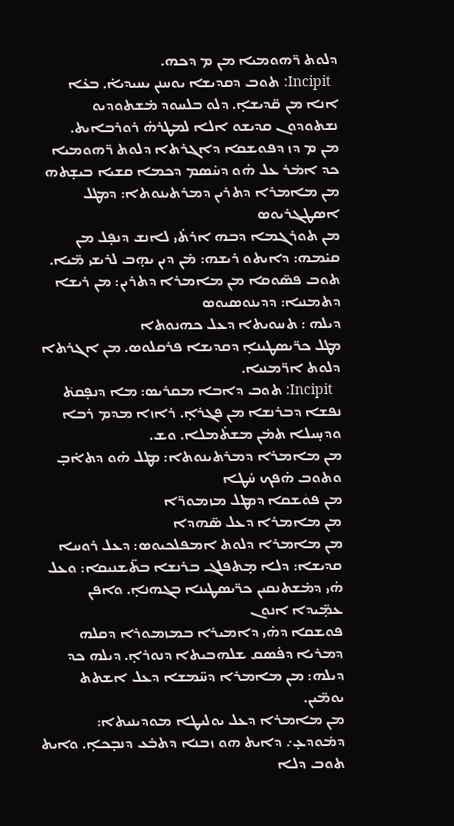ܕܠܘܬ ܪ̈ܗܘܡܝܐ ܡܢ ܡ ܕܟܗ.
  Incipit: ܬܘܒ ܕܩܕܝܫܐ ܝܘܚܢܢ ܝܚܝܕܝܐ̇. ܒܥ̇ܐ ܐܢܐ ܡܢ ܩ̈ܕܝܫܐ̣. ܕܠܘ ܒܠܚܘܕ ܡ̇ܫܬܘܕܝܘ ܢܫܬܘܕܘܢ ܩܕܝܫܘ ܐܠܐ ܠܡܛܪܗ̇ ܪܘܪܒܐܝܬ.
ܡܢ ܡ ܕܙ ܕܦܘܫܩܐ ܕܐܓܪܬܐ ܕܠܘܬ ܪ̈ܗܘܡܝܐ ܟܕ ܐܡ̇ܪ ܥܠ ܗ̇ܘ ܕܚ̇ܣܡ ܕܟܡܐ ܩܫܝܐ ܒܝܫ̣ܬܗ
ܡܢ ܡܐܡܪܐ ܕܬܪܝܢ ܕܡܪܬܝܢܘܬܐ: ܕܡܛܠ ܐܣܛܓܪܝܘܣ
ܡܢ ܬܘܪܓܡܐ ܕܒܗ ܐܪܬ̇ܝ ܠܐܢܫ ܕܢܦ̣ܠ ܡܢ ܩܝ̇ܡܗ: ܕܐܝܬܘ ܪܝܫܗ: ܡ̇ܢ ܕܝܢ ܝܗ̣ܒ ܠܪܝܫܝ ܡ̈ܝܐ.
ܬܘܒ ܦܣ̈ܘܩܐ ܡܢ ܡܐܡܪܐ ܕܬܪܝܢ: ܡܢ ܪܝܫܐ ܕܬܡܢܝܐ: ܕܕܝܢܘܣܝܘܣ
ܕܝܠܗ : ܬܚܘܝܬܐ ܕܥܠ ܟܗܢܘܬܐ
ܡܛܠ ܟܪ̈ܝܣܛܝܢܐ̣ ܕܩܕܝܫܐ ܦܪܩܠܘܣ. ܡܢ ܐܓܪܬܐ ܕܠܘܬ ܐܪ̈ܡܢܝܐ.
  Incipit: ܬܘܒ ܕܐܒܐ ܡܩܪܝܣ: ܡܐ ܕܢܦ̣ܩܬ݁ ܢܦܫܐ ܕܒܪܢܫܐ ܡܢ ܦܓܪܐ̣. ܪܐܙܐ ܡܕܡ ܪܒܐ ܘܕܚ̣ܝܠܐ ܬܡ̇ܢ ܡܫܬ̇ܡܠܐ. ܘܫ.
ܡܢ ܡܐܡܪܐ ܕܡܪܬܝܢܘܬܐ: ܡܛܠ ܗ̇ܘ ܕܬܐ̇ܒ̣ ܘܬܘܒ ܗ̇ܦܟ ܚ̇ܛܐ
ܡܢ ܦܘܿܫܩܐ ܕܡܛܠ ܡܙܡܘܪ̈ܐ
ܡܢ ܡܐܡܪܐ ܕܥܠ ܣ̈ܗܕܐ
ܡܢ ܡܐܡܪܐ ܕܠܘܬ ܐܡܦܠܟܝܘܣ: ܕܥܠ ܪܘܚܐ ܩܕܝܫܐ: ܕܠܐ ܡ̣ܬܦܠܓ ܒܪܢܫܐ ܒܬ̈ܫܢܝܩܐ: ܘܥܠ ܗ̇ܝ ܕܡ̇ܫܬܢܩܝܢ ܟܪ̈ܝܣܛܝܢܐ ܒܓܗܢܐ̣. ܘܐܦܢ ܥܡ̣̈ܝܕܐ ܐܢܘܢ
ܦܘܫܩܐ ܕܗ̇ܝ ܕܐܡܝܪܐ ܒܡܙܡܘܪܐ ܕܩܠܗ ܕܡܪܝܐ ܕܦ̇ܣܩ ܫܠܗܒܝܬܐ ܕܢܘܪܐ̣. ܕܝܠܗ ܟܕ ܕܝܠܗ: ܡܢ ܡܐܡܪܐ ܕܚ̈ܡܫܐ ܕܥܠ ܐܫܬܬ ܝܘܡ̈ܝܢ.
ܡܢ ܡܐܡܪܐ ܕܥܠ ܝܘܠܝܛܐ ܡܘܕܝܢܝܬܐ: ܕܡ̇ܘܕܥ̣܇ ܕܐܝܬ ܗܘ ܙܒܢܐ ܕܬܒ̇ܥ ܕܢܒ̣ܟܐ̣. ܘܐܝܬ ܬܘܒ ܕܠܐ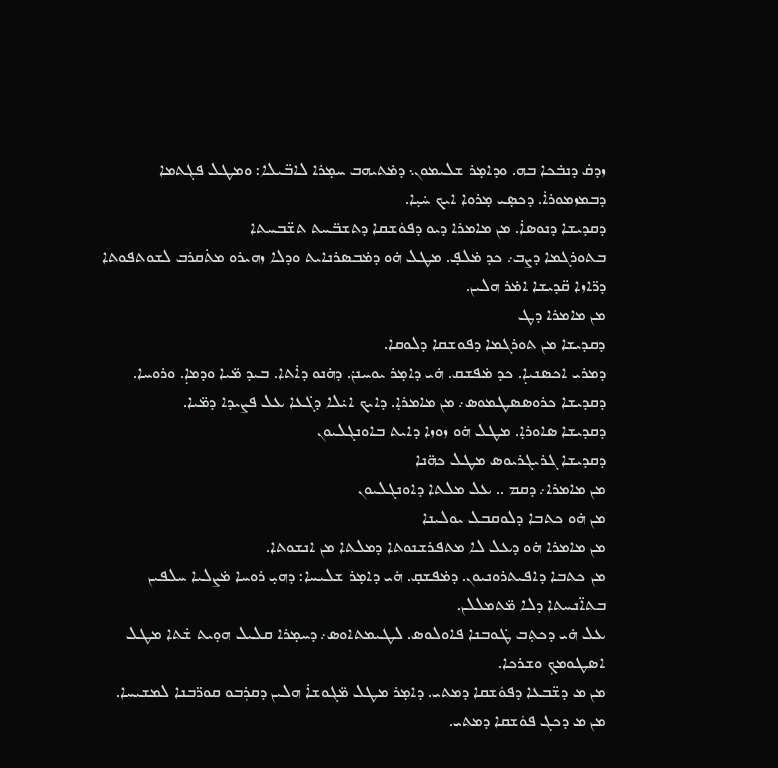ܙܕܩ̇ ܕܢܒ̇ܟܐ ܒܗ. ܘܕܐܡ̣ܪ ܫܠܝܡܘܢ܆ ܕܡ̇ܬܝܗܒ ܚܡ̣ܪܐ ܠܐܒ̈ܝܠܐ: ܘܡܛܠ ܦܓܬܡܐ ܕܒܡܙܡܘܪܐ̇. ܕܟܣ̣ܝ ܡ̣ܪܘܐ ܐܝܟ ܚ̇ܝ̣ܐ.
ܕܩܕܝܫܐ ܕܢܘܣܐ̇. ܡܢ ܡܐܡܪܐ ܕܝܘ ܕܦܘܿܫܩܐ ܕܬܫܒ̈ܚܬ ܬܫ̈ܒܚܬܐ
ܒܬܘܪܓܡܐ ܕܨܒ܇ ܟܕ ܡ̇ܠܦ̣. ܡܛܠ ܗ̇ܘ ܕܡ̇ܒܣܪܢܐܝܬ ܘܕܠܐ ܙܗܝܪܘ ܡܬ̇ܩܪܒ ܠܫܘܬܦܘܬܐ ܕܪ̈ܐܙܐ ܩ̈ܕܝܫܐ ܐܡ̇ܪ ܗܠܝܢ.
ܡܢ ܡܐܡܪܐ ܕܛ
ܕܩܕܝܫܐ ܡܢ ܬܘܪܓܡܐ ܕܦܘܫܩܐ ܕܠܘܩܐ.
ܕܡܪܝ ܐܟܣܢܝܐ̣. ܟܕ ܡ̇ܦܫܩ. ܗ̇ܝ ܕܐܡ̣ܪ ܝܘܚܢܢ̇. ܕܗ̇ܢܘ ܕܐ̇ܬܐ. ܒܝܕ ܡ̈ܝܐ ܘܕܡܐ̣. ܘܪܘܚܐ.
ܕܩܕܝܫܐ ܟܪܘܣܣܛܡܘܣ܇ ܡܢ ܡܐܡܪܐ̣. ܕܐܝܟ ܐܝ̇ܠܐ ܕܓ̇ܥܐ ܥܠ ܦܨܝܕܐ ܕܡ̈ܝܐ.
ܕܩܕܝܫܐ ܣܐܘܪܐ̣. ܡܛܠ ܗ̇ܘ ܙܘܙܐ ܕܐܝܬ ܒܐܘܢܓܠܝܘܢ
ܕܩܕܝܫܐ ܓܪܝܓܪܝܘܣ ܡܛܠ ܟܗ̈ܢܐ
ܡܢ ܡܐܡܪܐ܇ ܕܩܡ .. ܥܠ ܡܠܬܐ ܕܐܘܢܓܠܝܘܢ
ܡܢ ܗ̇ܘ ܟܬܒܐ ܕܠܘܩܒܠ ܝܘܠܝܢܐ
ܡܢ ܡܐܡܪܐ ܗ̇ܘ ܕܥܠ ܠܐ ܡܬܦܪܫܢܘܬܐ ܕܡܠܬܐ ܡܢ ܐܢܫܘܬܐ.
ܡܢ ܟܬܒܐ ܕܐܦܝܬܪܘܢܝܘܢ. ܕܡ̇ܦܫܩ̣. ܗ̇ܝ ܕܐܡ̣ܪ ܫܠܝܚܐ: ܕܗܝ̣ ܪܘܚܐ ܡ̇ܨܠܝܐ ܚܠܦܝܢ ܒܬܐ̈ܢܚܬܐ ܕܠܐ ܡ̈ܬܡܠܠܢ.
ܥܠ ܗ̇ܝ ܕܟܬ݂ܒ ܛ̇ܘܒܢܐ ܦܐܘܠܘܣ. ܠܛܝܡܬܐܘܣ܇ ܕܚܡ̣ܪܐ ܩܠܝܠ ܗܘ̣ܝܬ ܫ̇ܬܐ ܡܛܠ ܐܣܛܘܡܟ݂ ܘܫܪܟܐ.
ܡܢ ܡ ܕܫ̈ܒܥܐ ܕܦܘܿܫܩܐ ܕܡܬܝ. ܕܐܡ̣ܪ ܡܛܠ ܡ̈ܓܘܫܐ̇ ܗܠܝܢ ܕܩܪ݂ܒܘ ܩܘܪ̈ܒܢܐ ܠܡܫܝܚܐ.
ܡܢ ܡ ܕܟܓ ܦܘܿܫܩܐ ܕܡܬܝ.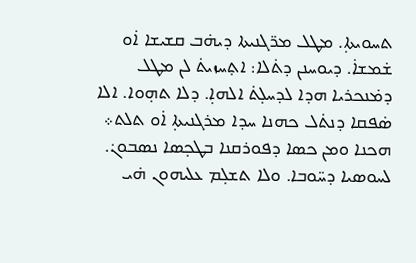ܬܚܘܝܬܐ̣. ܡܛܠ ܡܪ̈ܓܢܝܬܐ ܕܝܗ̇ܒ ܩܫܝܫܐ ܐ̇ܘ ܫ̇ܡܫܐ̇. ܕܝܘܚܢܢ ܕܬ̇ܠܐ: ܐܬ̣ܚܙܝܬ̇ ܠܢ ܡܛܠ ܕܡ̇ܢܟܪܝܐ ܗܕܐ ܠܕܚܠ̣ܬ̇ ܐܠܗܐ̣. ܕܠܐ ܬܗ̣ܘܐ. ܐܠܐ ܣ̇ܦܩܐ ܕܢܬ̇ܠ ܟܗܢܐ ܚܕܐ ܡܪܓܢܝܬܐ̣ ܐ̇ܘ ܬܠܬ܀ ܗܟܢܐ ܘܡܢ ܟܣܐ ܕܦܘܪܩܢܐ ܒܛܟ̣ܣܐ ܢܣܒܘܢ̇. ܠܚܘܣܝܐ ܕܚ̈ܘܒܐ. ܘܠܐ ܬܫܠ̣ܡ ܥܠܝܗܘܢ ܗ̇ܝ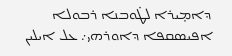ܕܐܡ̣ܝܪܐ ܠܛ̇ܘܒܢܐ ܪܒܘܠܐ ܐܦܝܣܩܦܐ ܕܐܘܪܗܝ܇ ܥܠ ܐܝܠܝܢ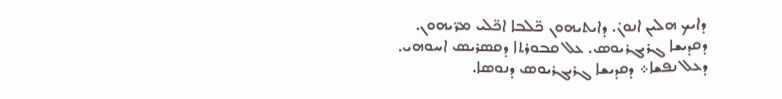ܕܐܝܟ ܗܠܝܢ ܐܢܘܢ̇. ܕܐܝܬܝܗܘܢ ܟ̈ܠܒܐ ܐܟ̈ܠܝ ܡܪ̈ܝܗܘܢ.
ܕܩܕܝܫܐ ܓܪܝܓܪܝܘܣ. ܥܠ ܩܒܘܪܬܐ ܕܩܣܪܝܣ ܐܚܘܗܝ.
ܕܥܠ ܢܦܫܐ܀ ܕܩܕܝܫܐ ܓܪܝܓܪܝܘܣ ܕܢܘܣܐ.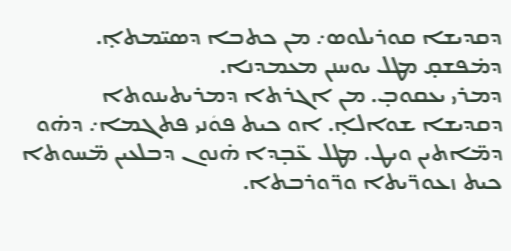ܕܩܕܝܫܐ ܩܘܪܝܠܘܣ܇ ܡܢ ܟܬܒܐ ܕܣܝ̈ܡܬܐ̣. ܕܡ̇ܦܫܩ̣ ܡܛܠ ܝܘܚܢܢ ܡܥܡܕܢܐ.
ܕܡܪܝ ܝܥܩܘܒ̣. ܡܢ ܐܓܪܬܐ ܕܡܪܝܬܝܢܘܬܐ
ܕܩܕܝܫܐ ܫܘܐܠܐ̣. ܐܘ ܟܝܬ ܦܘܿܢܝ ܦܬܓܡܐ܇ ܕܗ̇ܘ ܕܡ̈ܐܬܝܢ ܘܝܛ. ܡܛܠ ܥ̈ܒ̣ܕܐ ܗ̇ܢܘܢ ܕܒܠܥܝܢ ܡ̈ܚܘܬܐ ܟܝܬ ܙܥܘܪ̈ܝܬܐ ܘܪ̈ܘܪܒܬܐ.